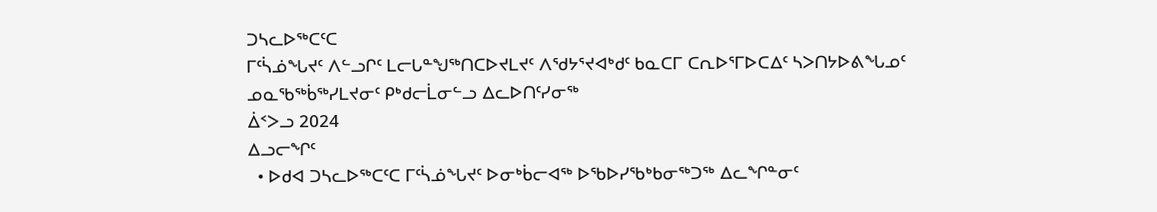ᑐᓴᓚᐅᖅᑕᑦᑕ
ᒥᑦᓵᓅᖓᔪᑦ ᐱᓪᓗᒋᑦ ᒪᓕᒐᓐᖑᖅᑎᑕᐅᔪᒪᔪᑦ ᐱᖁᔭᕐᔪᐊᒃᑯᑦ ᑲᓇᑕᒥ ᑕᕆᐅᕐᒥᐅᑕᐃᑦ ᓴᐳᑎᔭᐅᕕᖓᓄᑦ
ᓄᓇᖃᖅᑳᖅᓯᒪᔪᓂᑦ ᑭᒃᑯᓕᒫᓂᓪᓗ ᐃᓚᐅᑎᑦᓯᓂᖅ
ᐄᑉᐳᓗ 2024
ᐃᓗᓕᖏᑦ
  • ᐅᑯᐊ ᑐᓴᓚᐅᖅᑕᑦᑕ ᒥᑦᓵᓅᖓᔪᑦ ᐅᓂᒃᑳᓕᐊᖅ ᐅᖃᐅᓯᖃᒃᑲᓂᖅᑐᖅ ᐃᓚᖏᓐᓂᑦ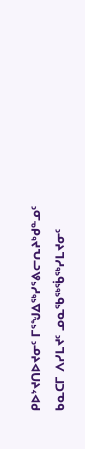ᑭᐅᔾᔪᑎᐅᔪᓂᑦ ᒥᕐᖑᐃᖅᓯᕐᕕᓕᕆᔨᒃᑯᓐᓄᑦ ᑲᓇᑕᒥ ᐱᓯᒪᔪᑦ ᓄᓇᖃᖅᖄᖅᓯᒪᔪᓂᑦ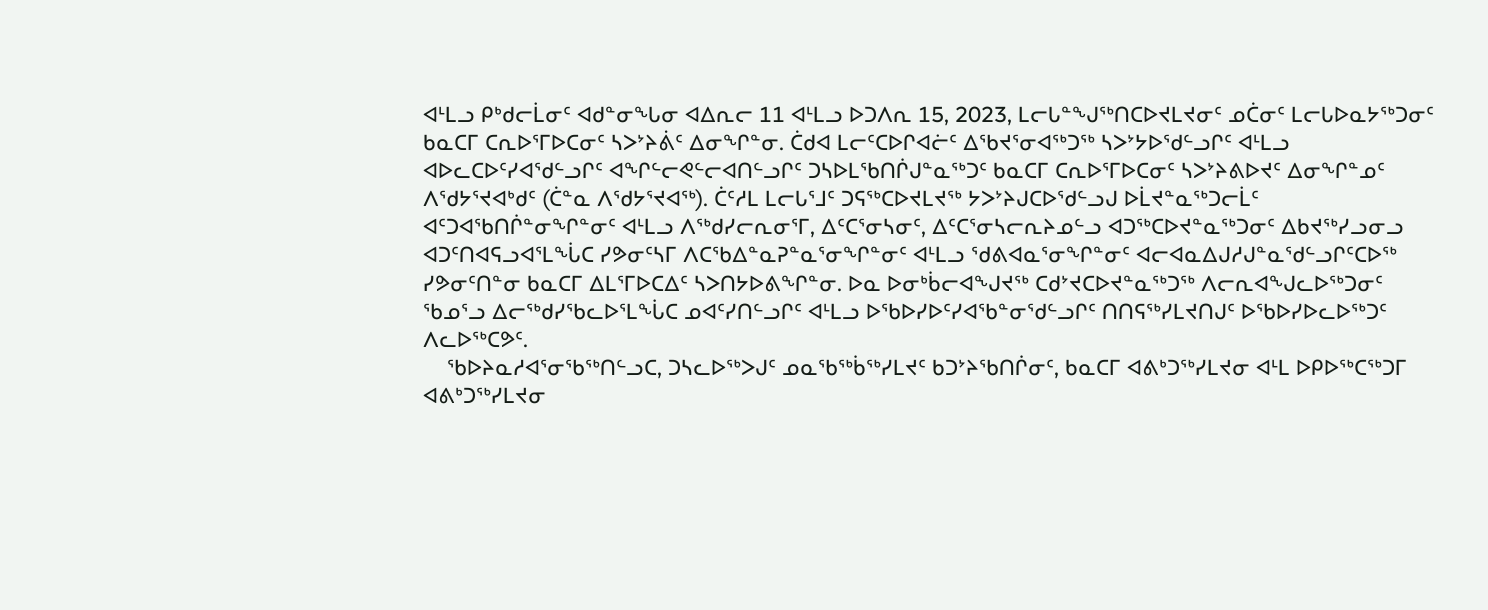ᐊᒻᒪᓗ ᑭᒃᑯᓕᒫᓂᑦ ᐊᑯᓐᓂᖓᓂ ᐊᐃᕆᓕ 11 ᐊᒻᒪᓗ ᐅᑐᐱᕆ 15, 2023, ᒪᓕᒐᓐᖑᖅᑎᑕᐅᔪᒪᔪᓂᑦ ᓄᑖᓂᑦ ᒪᓕᒐᐅᓇᔭᖅᑐᓂᑦ ᑲᓇᑕᒥ ᑕᕆᐅᕐᒥᐅᑕᓂᑦ ᓴᐳᔾᔨᕖᑦ ᐃᓂᖏᓐᓂ. ᑖᑯᐊ ᒪᓕᑦᑕᐅᒋᐊᓖᑦ ᐃᖃᔪᕐᓂᐊᖅᑐᖅ ᓴᐳᔾᔭᐅᖁᓪᓗᒋᑦ ᐊᒻᒪᓗ ᐊᐅᓚᑕᐅᑦᓯᐊᖁᓪᓗᒋᑦ ᐊᖏᓪᓕᕙᓪᓕᐊᑎᓪᓗᒋᑦ ᑐᓴᐅᒪᖃᑎᒌᒍᓐᓇᖅᑐᑦ ᑲᓇᑕᒥ ᑕᕆᐅᕐᒥᐅᑕᓂᑦ ᓴᐳᔾᔨᕕᐅᔪᑦ ᐃᓂᖏᓐᓄᑦ ᐱᖁᔭᕐᔪᐊᒃᑯᑦ (ᑖᓐᓇ ᐱᖁᔭᕐᔪᐊᖅ). ᑖᑦᓱᒪ ᒪᓕᒐᕐᒧᑦ ᑐᕋᖅᑕᐅᔪᒪᔪᖅ ᔭᐳᔾᔨᒍᑕᐅᖁᓪᓗᒍ ᐅᒫᔪᓐᓇᖅᑐᓕᒫᑦ ᐊᑦᑐᐊᖃᑎᒌᓐᓂᖏᓐᓂᑦ ᐊᒻᒪᓗ ᐱᖅᑯᓯᓕᕆᓂᕐᒥ, ᐃᑦᑕᕐᓂᓴᓂᑦ, ᐃᑦᑕᕐᓂᓴᓕᕆᔨᓄᓪᓗ ᐊᑐᖅᑕᐅᔪᓐᓇᖅᑐᓂᑦ ᐃᑲᔪᖅᓯᓗᓂᓗ ᐊᑐᑦᑎᐊᕋᓗᐊᕐᒪᖔᑕ ᓯᕗᓂᑦᓴᒥ ᐱᑕᖃᐃᓐᓇᕈᓐᓇᕐᓂᖏᓐᓂᑦ ᐊᒻᒪᓗ ᖁᕕᐊᓇᕐᓂᖏᓐᓂᑦ ᐊᓕᐊᓇᐃᒍᓱᒍᓐᓇᖁᓪᓗᒋᑦᑕᐅᖅ ᓯᕗᓂᑦᑎᓐᓂ ᑲᓇᑕᒥ ᐃᒪᕐᒥᐅᑕᐃᑦ ᓴᐳᑎᔭᐅᕕᖏᓐᓂ. ᐅᓇ ᐅᓂᒃᑳᓕᐊᖑᔪᖅ ᑕᑯᔾᔪᑕᐅᔪᓐᓇᖅᑐᖅ ᐱᓕᕆᐊᖑᓚᐅᖅᑐᓂᑦ ᖃᓄᕐᓗ ᐃᓕᖅᑯᓯᖃᓚᐅᕐᒪᖔᑕ ᓄᐊᑦᓯᑎᓪᓗᒋᑦ ᐊᒻᒪᓗ ᐅᖃᐅᓯᐅᑦᓯᐊᖃᓐᓂᖁᓪᓗᒋᑦ ᑎᑎᕋᖅᓯᒪᔪᑎᒍᑦ ᐅᖃᐅᓯᐅᓚᐅᖅᑐᑦ ᐱᓚᐅᖅᑕᕗᑦ.
    ᖃᐅᔨᓇᓱᐊᕐᓂᖃᖅᑎᓪᓗᑕ, ᑐᓴᓚᐅᖅᐳᒍᑦ ᓄᓇᖃᖅᑳᖅᓯᒪᔪᑦ ᑲᑐᔾᔨᖃᑎᒌᓂᑦ, ᑲᓇᑕᒥ ᐊᕕᒃᑐᖅᓯᒪᔪᓂ ᐊᒻᒪ ᐅᑭᐅᖅᑕᖅᑐᒥ ᐊᕕᒃᑐᖅᓯᒪᔪᓂ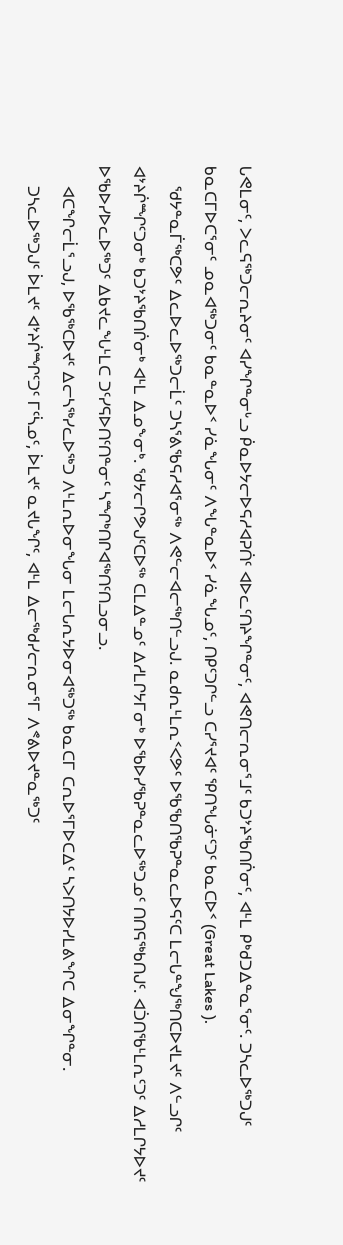ᒐᕙᒪᓂᑦ, ᐳᓚᕋᖅᑐᓕᕆᔨᓂᑦ ᐊᓯᖏᓐᓂᒡᓗ ᑮᓇᐅᔭᓕᐅᕋᓱᐊᕈᑏᑦ ᐊᐅᓚᑦᑎᔨᖏᓐᓂᑦ, ᐊᕙᑎᓕᕆᓂᕐᒧᑦ ᑲᑐᔾᔨᖃᑎᒌᓂᑦ, ᐊᒻᒪ ᑭᒃᑯᑐᐃᓐᓇᕐᓂᑦ. ᑐᓴᓚᐅᖅᑐᒍᑦ ᑲᓇᑕᒥᐅᑕᕐᓂᑦ ᓄᓇᐊᖅᑐᓂᑦ ᑲᓇᓐᓇᐅᑉ ᓯᓈᖓᓂᑦ ᐱᖓᓐᓇᐅᑉ ᓯᓈᖓᓄᑦ, ᑎᑭᑦᑐᒋᓪᓗ ᑕᓯᕐᔪᐊᑦ ᕿᑎᖓᓃᑦᑐᑦ ᑲᓇᑕᐅᑉ (Great Lakes ).
    ᖁᔭᓐᓇᒦᖅᑕᕗᑦ ᐃᓚᐅᓚᐅᖅᑐᓕᒫᑦ ᑐᓴᕐᕕᖃᕋᓱᐊᕐᓂᖅ ᐱᕙᓪᓕᐊᓕᖅᑎᓪᓗᒍ. ᓇᑯᕆᒻᒪᕆᑉᐸᕗᑦ ᐅᖃᖃᑎᖃᕈᓐᓇᓚᐅᕋᑦᑕ ᒪᓕᒐᓐᖑᖅᑎᑕᐅᔪᒪᔪᑦ ᐱᓪᓗᒋᑦ ᐊᔾᔨᒌᙱᑦᑐᓂᒃ ᑲᑐᔾᔨᖃᑎᒌᓂᒃ ᐊᒻᒪ ᐃᓄᖕᓂᒃ. ᖁᔭᓕᒋᕗᒍᑦᑕᐅᖅ ᑕᒪᐃᓐᓄᑦ ᐃᓱᒪᒋᔭᒥᓂᒃ ᐅᖃᐅᓯᖃᕈᓐᓇᓚᐅᖅᑐᓄᑦ ᑎᑎᕋᖅᑲᑎᒍᑦ. ᐊᑑᑎᖃᒻᒪᕆᑦᑐᑦ ᐃᓱᒪᒋᔭᐅᔪᑦ ᐅᖃᐅᓯᐅᓚᐅᖅᑐᑦ ᐃᑲᔪᓚᖓᒻᒪᑕ ᑐᑦᓯᕋᐅᑎᑦᑎᓐᓂᑦ ᓴᙱᒃᑎᒋᐊᖅᑎᑦᑎᓗᓂᓗ.
    ᐊᑕᖏᓕᒫᕐᓗᒍ, ᐅᖃᖅᑕᐅᔪᑦ ᐃᓕᓴᖅᓯᓚᐅᖅᑐ ᐱᒻᒪᕆᐅᓂᖓᓂ ᒪᓕᒐᕆᔭᐅᓂᐊᖅᑐᖅ ᑲᓇᑕᒥ ᑕᕆᐅᕐᒥᐅᑕᐃᑦ ᓴᐳᑎᔭᐅᓯᒪᕕᖏᑕ ᐃᓂᖏᓐᓂ.
    ᑐᓴᓚᐅᖅᑐᒍᑦ ᐆᒪᔪᑦ ᐊᔾᔨᒌᙱᑦᑐᑦ ᒥᑦᓵᓄᑦ, ᐆᒪᔪᑦ ᓇᔪᒐᖏᑦ, ᐊᒻᒪ ᐃᓕᖅᑯᓯᓕᕆᓂᕐᒥ ᐱᕝᕕᐅᔪᓐᓇᖅᑐᑦ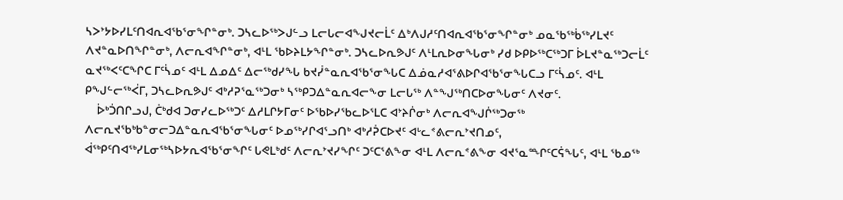ᓴᐳᔾᔭᐅᓯᒪᑦᑎᐊᕆᐊᖃᕐᓂᖏᓐᓂᒃ. ᑐᓴᓚᐅᖅᐳᒍᓪᓗ ᒪᓕᒐᓕᐊᖑᔪᓕᒫᑦ ᐃᒃᐱᒍᓱᑦᑎᐊᕆᐊᖃᕐᓂᖏᓐᓂᒃ ᓄᓇᖃᖅᑳᖅᓯᒪᔪᑦ ᐱᔪᓐᓇᐅᑎᖏᓐᓂᒃ, ᐱᓕᕆᐊᖏᓐᓂᒃ, ᐊᒻᒪ ᖃᐅᔨᒪᔭᖏᓐᓂᒃ. ᑐᓴᓚᐅᕆᕗᒍᑦ ᐱᒻᒪᕆᐅᓂᖓᓂᒃ ᓯᑯ ᐅᑭᐅᖅᑕᖅᑐᒥ ᐆᒪᔪᓐᓇᖅᑐᓕᒫᑦ ᓇᔪᖅᐸᑦᑕᖏᑕ ᒥᑦᓵᓄᑦ ᐊᒻᒪ ᐃᓄᐃᑦ ᐃᓕᖅᑯᓯᖓ ᑲᔪᓰᓐᓇᕆᐊᖃᕐᓂᖓᑕ ᐃᓅᓇᓱᐊᕐᕕᐅᒋᐊᖃᕐᓂᖓᑕᓗ ᒥᑦᓵᓄᑦ. ᐊᒻᒪ ᑭᖑᓪᓕᖅᐹᒥ, ᑐᓴᓚᐅᕆᕗᒍᑦ ᐊᒃᓱᕈᕐᓇᖅᑐᓂᒃ ᓴᖅᑭᑐᐃᓐᓇᕆᐊᓕᖕᓂ ᒪᓕᒐᖅ ᐱᓐᖑᖅᑎᑕᐅᓂᖓᓂᑦ ᐱᔪᓂᑦ.
    ᐆᒃᑑᑎᒋᓗᒍ, ᑖᒃᑯᐊ ᑐᓂᓯᓚᐅᖅᑐᑦ ᐃᓱᒪᒋᔭᒥᓂᑦ ᐅᖃᐅᓯᖃᓚᐅᕐᒪᑕ ᐊᔾᔨᒌᓂᒃ ᐱᓕᕆᐊᖑᒌᖅᑐᓂᖅ ᐱᓕᕆᔪᖃᒃᑲᓐᓂᓕᑐᐃᓐᓇᕆᐊᖃᕐᓂᖓᓂᑦ ᐅᓄᖅᓯᒋᐊᕐᓗᑎᒃ ᐊᒃᓱᕉᑕᐅᔪᑦ ᐊᒡᓚᕝᕕᓕᕆᔾᔪᑎᓄᑦ, ᐋᖅᑭᑦᑎᐊᖅᓯᒪᓂᖅᓴᐅᔭᕆᐊᖃᕐᓂᖏᑦ ᒐᕙᒪᒃᑯᑦ ᐱᓕᕆᔾᔪᓯᖏᑦ ᑐᑦᑕᕐᕕᖕᓂ ᐊᒻᒪ ᐱᓕᕆᕝᕕᖕᓂ ᐊᔪᕐᓇᙱᑦᑕᕌᖓᑦ, ᐊᒻᒪ ᖃᓄᖅ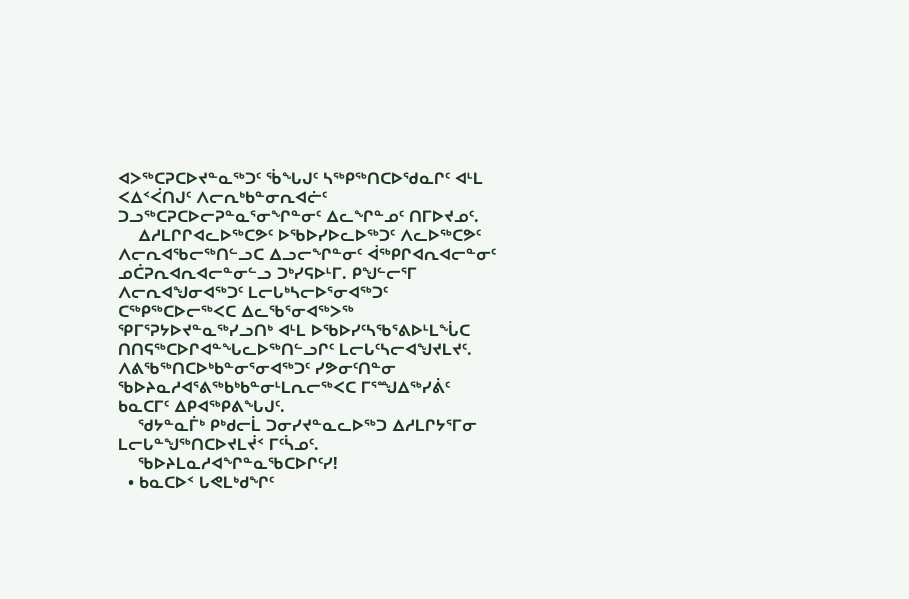ᐊᐳᖅᑕᕈᑕᐅᔪᓐᓇᖅᑐᑦ ᖄᖓᒍᑦ ᓴᖅᑭᖅᑎᑕᐅᖁᓇᒋᑦ ᐊᒻᒪ ᐸᐃᑉᐹᑎᒍᑦ ᐱᓕᕆᒃᑲᓐᓂᕆᐊᓖᑦ ᑐᓗᖅᑕᕈᑕᐅᓕᕈᓐᓇᕐᓂᖏᓐᓂᑦ ᐃᓚᖏᓐᓄᑦ ᑎᒥᐅᔪᓄᑦ.
    ᐃᓱᒪᒋᒋᐊᓚᐅᖅᑕᕗᑦ ᐅᖃᐅᓯᐅᓚᐅᖅᑐᑦ ᐱᓚᐅᖅᑕᕗᑦ ᐱᓕᕆᐊᖃᓕᖅᑎᓪᓗᑕ ᐃᓗᓕᖏᓐᓂᑦ ᐋᖅᑭᒋᐊᕆᐊᓕᓐᓂᑦ ᓄᑖᕈᕆᐊᕆᐊᓕᓐᓂᓪᓗ ᑐᒃᓯᕋᐅᒻᒥ. ᑭᖑᓪᓕᕐᒥ ᐱᓕᕆᐊᖑᓂᐊᖅᑐᑦ ᒪᓕᒐᒃᓴᓕᐅᕐᓂᐊᖅᑐᑦ ᑕᖅᑭᖅᑕᐅᓕᖅᐸᑕ ᐃᓚᖃᕐᓂᐊᖅᐳᖅ ᕿᒥᕐᕈᔭᐅᔪᓐᓇᖅᓯᓗᑎᒃ ᐊᒻᒪ ᐅᖃᐅᓯᑦᓴᖃᕐᕕᐅᒻᒪᖔᑕ ᑎᑎᕋᖅᑕᐅᒋᐊᓐᖓᓚᐅᖅᑎᓪᓗᒋᑦ ᒪᓕᒐᑦᓴᓕᐊᖑᔪᒪᔪᑦ. ᐱᕕᖃᖅᑎᑕᐅᒃᑲᓐᓂᕐᓂᐊᖅᑐᑦ ᓯᕗᓂᑦᑎᓐᓂ ᖃᐅᔨᓇᓱᐊᕐᕕᖅᑲᒃᑲᓐᓂᒻᒪᕆᓕᖅᐸᑕ ᒥᕐᙳᐃᖅᓯᕖᑦ ᑲᓇᑕᒥᑦ ᐃᑭᐊᖅᑭᕕᖓᒍᑦ.
    ᖁᔭᓐᓇᒦᒃ ᑭᒃᑯᓕᒫ ᑐᓂᓯᔪᓐᓇᓚᐅᖅᑐ ᐃᓱᒪᒋᔭᕐᒥᓂ ᒪᓕᒐᓐᖑᖅᑎᑕᐅᔪᒪᔫᑉ ᒥᑦᓵᓄᑦ.
    ᖃᐅᔨᒪᓇᓱᐊᖏᓐᓇᖃᑕᐅᒋᑦᓯ!
  • ᑲᓇᑕᐅᑉ ᒐᕙᒪᒃᑯᖏᑦ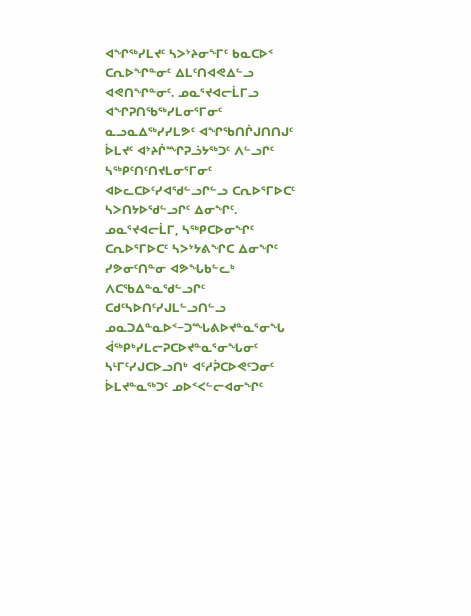ᐊᖏᖅᓯᒪᔪᑦ ᓴᐳᔾᔨᓂᖕᒥᑦ ᑲᓇᑕᐅᑉ ᑕᕆᐅᖏᓐᓂᑦ ᐃᒪᑦᑎᐊᕙᐃᓪᓗ ᐊᕙᑎᖏᓐᓂᑦ. ᓄᓇᕐᔪᐊᓕᒫᒥᓗ ᐊᖏᕈᑎᖃᖅᓯᒪᓂᕐᒥᓂᑦ ᓇᓗᓇᐃᖅᓯᓯᒪᕗᑦ ᐊᖏᖃᑎᒌᒍᑎᑎᒍᑦ ᐆᒪᔪᑦ ᐊᔾᔨᒌᙱᕈᓘᔭᖅᑐᑦ ᐱᓪᓗᒋᑦ ᓴᖅᑭᑦᑎᑦᑎᔪᒪᓂᕐᒥᓂᑦ ᐊᐅᓚᑕᐅᑦᓯᐊᖁᓪᓗᒋᓪᓗ ᑕᕆᐅᕐᒥᐅᑕᑦ ᓴᐳᑎᔭᐅᖁᓪᓗᒋᑦ ᐃᓂᖏᑦ. ᓄᓇᕐᔪᐊᓕᒫᒥ, ᓴᖅᑭᑕᐅᓂᖏᑦ ᑕᕆᐅᕐᒥᐅᑕᑦ ᓴᐳᔾᔭᕕᖏᑕ ᐃᓂᖏᑦ ᓯᕗᓂᑦᑎᓐᓂ ᐊᕗᖓᑲᓪᓚᒃ ᐱᑕᖃᐃᓐᓇᖁᓪᓗᒋᑦ ᑕᑯᑦᓴᐅᑎᑦᓯᒍᒪᓪᓗᑎᓪᓗ ᓄᓇᑐᐃᓐᓇᐅᑉ−ᑐᙵᕕᐅᔪᓐᓇᕐᓂᖓ ᐋᖅᑭᒃᓯᒪᓕᕈᑕᐅᔪᓐᓇᕐᓂᖓᓂᑦ ᓴᒻᒥᑦᓯᒍᑕᐅᓗᑎᒃ ᐊᑦᓱᕉᑕᐅᕙᑦᑐᓂᑦ ᐆᒪᔪᓐᓇᖅᑐᑦ ᓄᐅᑉᐸᓪᓕᐊᓂᖏᑦ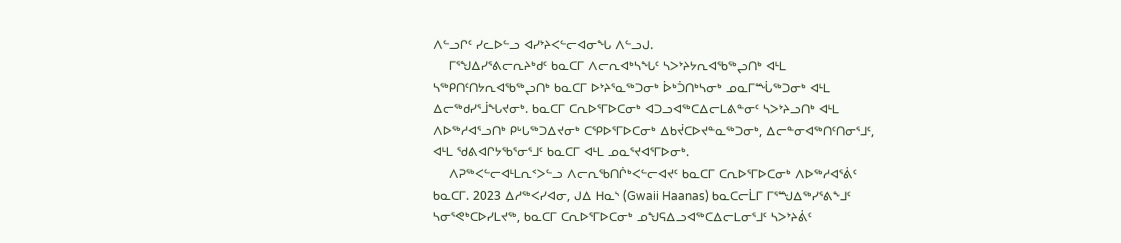ᐱᓪᓗᒋᑦ ᓯᓚᐅᓪᓗ ᐊᓯᔾᔨᐸᓪᓕᐊᓂᖓ ᐱᓪᓗᒍ.
    ᒥᕐᖑᐃᓯᕐᕕᓕᕆᔨᒃᑯᑦ ᑲᓇᑕᒥ ᐱᓕᕆᐊᒃᓴᖓᑦ ᓴᐳᔾᔨᔭᕆᐊᖃᖅᖢᑎᒃ ᐊᒻᒪ ᓴᖅᑭᑎᑦᑎᔭᕆᐊᖃᖅᖢᑎᒃ ᑲᓇᑕᒥ ᐅᔾᔨᕐᓇᖅᑐᓂᒃ ᐆᒃᑑᑎᒃᓴᓂᒃ ᓄᓇᒥᙶᖅᑐᓂᒃ ᐊᒻᒪ ᐃᓕᖅᑯᓯᕐᒨᖓᔪᓂᒃ. ᑲᓇᑕᒥ ᑕᕆᐅᕐᒥᐅᑕᓂᒃ ᐊᑐᓗᐊᖅᑕᐃᓕᒪᕕᓐᓂᑦ ᓴᐳᔾᔨᓗᑎᒃ ᐊᒻᒪ ᐱᐅᖅᓱᐊᕐᓗᑎᒃ ᑭᒡᒐᖅᑐᐃᔪᓂᒃ ᑕᕿᐅᕐᒥᐅᑕᓂᒃ ᐃᑲᔫᑕᐅᔪᓐᓇᖅᑐᓂᒃ, ᐃᓕᓐᓂᐊᖅᑎᑦᑎᓂᕐᒧᑦ, ᐊᒻᒪ ᖁᕕᐊᒋᔭᖃᕐᓂᕐᒧᑦ ᑲᓇᑕᒥ ᐊᒻᒪ ᓄᓇᕐᔪᐊᕐᒥᐅᓂᒃ.
    ᐱᕈᖅᐸᓪᓕᐊᒻᒪᕆᑉᐳᓪᓗ ᐱᓕᕆᖃᑎᒌᒃᐸᓪᓕᐊᔪᑦ ᑲᓇᑕᒥ ᑕᕆᐅᕐᒥᐅᑕᓂᒃ ᐱᐅᖅᓱᐊᕐᕖᑦ ᑲᓇᑕᒥ. 2023 ᐃᓱᖅᐸᓯᐊᓂ, ᒍᐃ ᕼᓇᔅ (Gwaii Haanas) ᑲᓇᑕᓕᒫᒥ ᒥᕐᙳᐃᖅᓯᕐᕕᖕᒧᑦ ᓴᓂᕐᕙᒃᑕᐅᓯᒪᔪᖅ, ᑲᓇᑕᒥ ᑕᕆᐅᕐᒥᐅᑕᓂᒃ ᓄᖑᕋᐃᓗᐊᖅᑕᐃᓕᒪᓂᕐᒧᑦ ᓴᐳᔾᔨᕖᑦ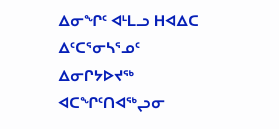ᐃᓂᖏᑦ ᐊᒻᒪᓗ ᕼᐊᐃᑕ ᐃᑦᑕᕐᓂᓴᕐᓄᑦ ᐃᓂᒋᔭᐅᔪᖅ ᐊᑕᖏᑦᑎᐊᖅᖢᓂ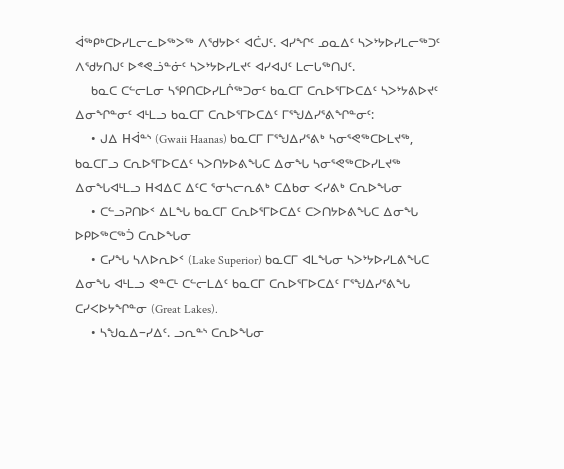ᐋᖅᑭᒃᑕᐅᓯᒪᓕᓚᐅᖅᐳᖅ ᐱᖁᔭᐅᑉ ᐊᑖᒍᑦ. ᐊᓯᖏᑦ ᓄᓇᐃᑦ ᓴᐳᔾᔭᐅᓯᒪᓕᖅᑐᑦ ᐱᖁᔭᑎᒍᑦ ᐅᕝᕙᓘᓐᓃᑦ ᓴᐳᔾᔭᐅᓯᒪᔪᑦ ᐊᓯᐊᒍᑦ ᒪᓕᒐᖅᑎᒍᑦ.
    ᑲᓇᑕ ᑕᓪᓕᒪᓂ ᓴᕿᑎᑕᐅᓯᒪᒌᖅᑐᓂᑦ ᑲᓇᑕᒥ ᑕᕆᐅᕐᒥᐅᑕᐃᑦ ᓴᐳᔾᔭᕕᐅᔪᑦ ᐃᓂᖏᓐᓂᑦ ᐊᒻᒪᓗ ᑲᓇᑕᒥ ᑕᕆᐅᕐᒥᐅᑕᐃᑦ ᒥᕐᖑᐃᓯᕐᕕᖏᓐᓂᑦ:
    • ᒍᐃ Hᐋᓐᔅ (Gwaii Haanas) ᑲᓇᑕᒥ ᒥᕐᖑᐃᓯᕐᕕᒃ ᓴᓂᕐᕙᖅᑕᐅᒪᔪᖅ, ᑲᓇᑕᒥᓗ ᑕᕆᐅᕐᒥᐅᑕᐃᑦ ᓴᐳᑎᔭᐅᕕᖓᑕ ᐃᓂᖓ ᓴᓂᕐᕙᖅᑕᐅᓯᒪᔪᖅ ᐃᓂᖓᐊᒻᒪᓗ Hᐊᐃᑕ ᐃᑦᑕ ᕐᓂᓴᓕᕆᕕᒃ ᑕᐃᑲᓂ ᐸᓯᕕᒃ ᑕᕆᐅᖓᓂ
    • ᑕᓪᓗᕈᑎᐅᑉ ᐃᒪᖓ ᑲᓇᑕᒥ ᑕᕆᐅᕐᒥᐅᑕᐃᑦ ᑕᐳᑎᔭᐅᕕᖓᑕ ᐃᓂᖓ ᐅᑭᐅᖅᑕᖅᑑ ᑕᕆᐅᖓᓂ
    • ᑕᓯᖓ ᓴᐱᐅᕆᐅᑉ (Lake Superior) ᑲᓇᑕᒥ ᐊᒪᖓᓂ ᓴᐳᔾᔭᐅᓯᒪᕕᖓᑕ ᐃᓂᖓ ᐊᒻᒪᓗ ᕙᓐᑕᒻ ᑕᓪᓕᒪᐃᑦ ᑲᓇᑕᒥ ᑕᕆᐅᕐᒥᐅᑕᐃᑦ ᒥᕐᖑᐃᓯᕐᕕᖓ ᑕᓯᐸᐅᔭᖏᓐᓂ (Great Lakes).
    • ᓴᖑᓇᐃ−ᓯᐃᑦ. ᓗᕆᓐᔅ ᑕᕆᐅᖓᓂ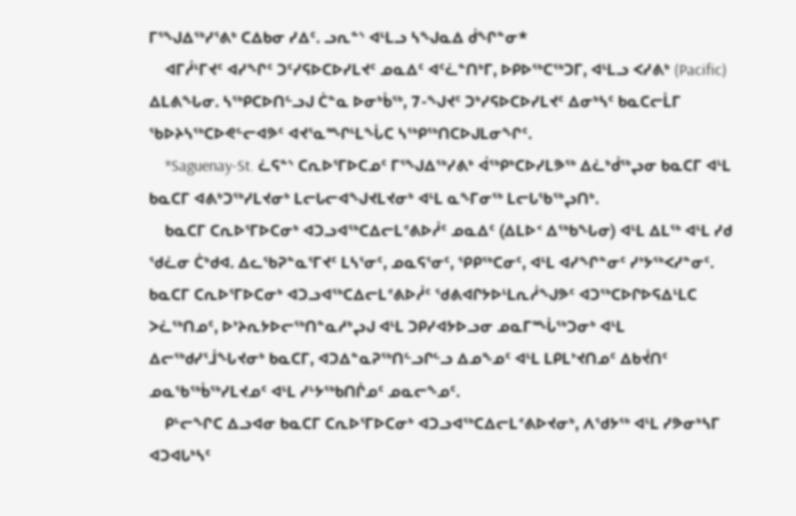ᒥᕐᖑᐃᖅᓯᕐᕕᒃ ᑕᐃᑲᓂ ᓯᐃᑦ. ᓗᕆᓐᔅ ᐊᒻᒪᓗ ᓴᖑᓇᐃ ᑰᖏᓐᓂ*
    ᐊᒥᓲᒻᒥᔪᑦ ᐊᓯᖏᑦ ᑐᑦᓯᕋᐅᑕᐅᓯᒪᔪᑦ ᓄᓇᐃᑦ ᐊᑦᓛᓐᑎᒃᒥ, ᐅᑭᐅᖅᑕᖅᑐᒥ, ᐊᒻᒪᓗ ᐸᓯᕕᒃ (Pacific) ᐃᒪᕕᖓᓂ. ᓴᖅᑭᑕᐅᑎᓪᓗᒍ ᑖᓐᓇ ᐅᓂᒃᑳᖅ, 7-ᖑᔪᑦ ᑐᒃᓯᕋᐅᑕᐅᓯᒪᔪᑦ ᐃᓂᒃᓴᑦ ᑲᓇᑕᓕᒫᒥ ᖃᐅᔨᓴᖅᑕᐅᕙᓪᓕᐊᕗᑦ ᐊᔪᕐᓇᙱᒻᒪᖔᑕ ᓴᖅᑭᖅᑎᑕᐅᒍᒪᓂᖏᑦ.
    *Saguenay-St. ᓛᕋᓐᔅ ᑕᕆᐅᕐᒥᐅᑕᓄᑦ ᒥᕐᖑᐃᖅᓯᕕᒃ ᐋᖅᑭᒃᑕᐅᓯᒪᕗᖅ ᐃᓛᒃᑰᖅᖢᓂ ᑲᓇᑕᒥ ᐊᒻᒪ ᑲᓇᑕᒥ ᐊᕕᒃᑐᖅᓯᒪᔪᓂᒃ ᒪᓕᒐᓕᐊᖑᔪᒪᔪᓂᒃ ᐊᒻᒪ ᓇᖕᒥᓂᖅ ᒪᓕᒐᖃᖅᖢᑎᒃ.
    ᑲᓇᑕᒥ ᑕᕆᐅᕐᒥᐅᑕᓂᒃ ᐊᑐᓗᐊᖅᑕᐃᓕᒪᕝᕕᐅᓲᑦ ᓄᓇᐃᑦ (ᐃᒪᐅᑉ ᐃᖅᑲᖓᓂ) ᐊᒻᒪ ᐃᒪᖅ ᐊᒻᒪ ᓯᑯ ᖁᓛᓂ ᑖᒃᑯᐊ. ᐃᓚᖃᕈᓐᓇᕐᒥᔪᑦ ᒪᓴᕐᓂᑦ, ᓄᓇᕋᕐᓂᑦ, ᕿᑭᖅᑕᓂᑦ, ᐊᒻᒪ ᐊᓯᖏᓐᓂᑦ ᓯᔾᔭᖅᐸᓯᓐᓂᑦ. ᑲᓇᑕᒥ ᑕᕆᐅᕐᒥᐅᑕᓂᒃ ᐊᑐᓗᐊᖅᑕᐃᓕᒪᕝᕕᐅᓲᑦ ᖁᕕᐊᒋᔭᐅᒻᒪᕆᓲᖑᕗᑦ ᐊᑐᖅᑕᐅᒋᐅᕋᐃᒻᒪᑕ ᐳᓛᖅᑎᓄᑦ, ᐅᔾᔨᕆᔭᐅᓕᖅᑎᓐᓇᓱᒃᖢᒍ ᐊᒻᒪ ᑐᑭᓯᐊᔭᐅᓗᓂ ᓄᓇᒥᙶᖅᑐᓂᒃ ᐊᒻᒪ ᐃᓕᖅᑯᓯᕐᒨᖓᔪᓂᒃ ᑲᓇᑕᒥ, ᐊᑐᐃᓐᓇᕈᖅᑎᓪᓗᒋᓪᓗ ᐃᓄᖕᓄᑦ ᐊᒻᒪ ᒪᑭᒪᔾᔪᑎᓄᑦ ᐃᑲᔫᑎᑦ ᓄᓇᖃᖅᑳᖅᓯᒪᔪᓄᑦ ᐊᒻᒪ ᓯᒡᔭᖅᑲᑎᒌᓄᑦ ᓄᓇᓕᖕᓄᑦ.
    ᑭᒡᓕᖏᑕ ᐃᓗᐊᓂ ᑲᓇᑕᒥ ᑕᕆᐅᕐᒥᐅᑕᓂᒃ ᐊᑐᓗᐊᖅᑕᐃᓕᒪᕝᕕᐅᔪᓂᒃ, ᐱᖁᔭᖅ ᐊᒻᒪ ᓯᕗᓂᒃᓴᒥ ᐊᑐᐊᒐᒃᓴᑦ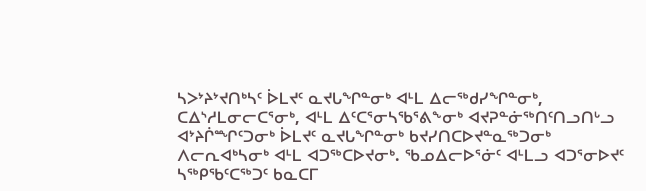ᓴᐳᔾᔨᔾᔪᑎᒃᓴᑦ ᐆᒪᔪᑦ ᓇᔪᒐᖏᓐᓂᒃ ᐊᒻᒪ ᐃᓕᖅᑯᓯᖏᓐᓂᒃ, ᑕᐃᔅᓱᒪᓂᓕᑕᕐᓂᒃ, ᐊᒻᒪ ᐃᑦᑕᕐᓂᓴᖃᕐᕕᖕᓂᒃ ᐊᔪᕈᓐᓃᖅᑎᑦᑎᓗᑎᒡᓗ ᐊᔾᔨᒌᙱᑦᑐᓂᒃ ᐆᒪᔪᑦ ᓇᔪᒐᖏᓐᓂᒃ ᑲᔪᓯᑎᑕᐅᔪᓐᓇᖅᑐᓂᒃ ᐱᓕᕆᐊᒃᓴᓂᒃ ᐊᒻᒪ ᐊᑐᖅᑕᐅᔪᓂᒃ. ᖃᓄᐃᓕᐅᕐᓃᑦ ᐊᒻᒪᓗ ᐊᑐᕐᓂᐅᔪᑦ ᓴᖅᑭᖃᑦᑕᖅᑐᑦ ᑲᓇᑕᒥ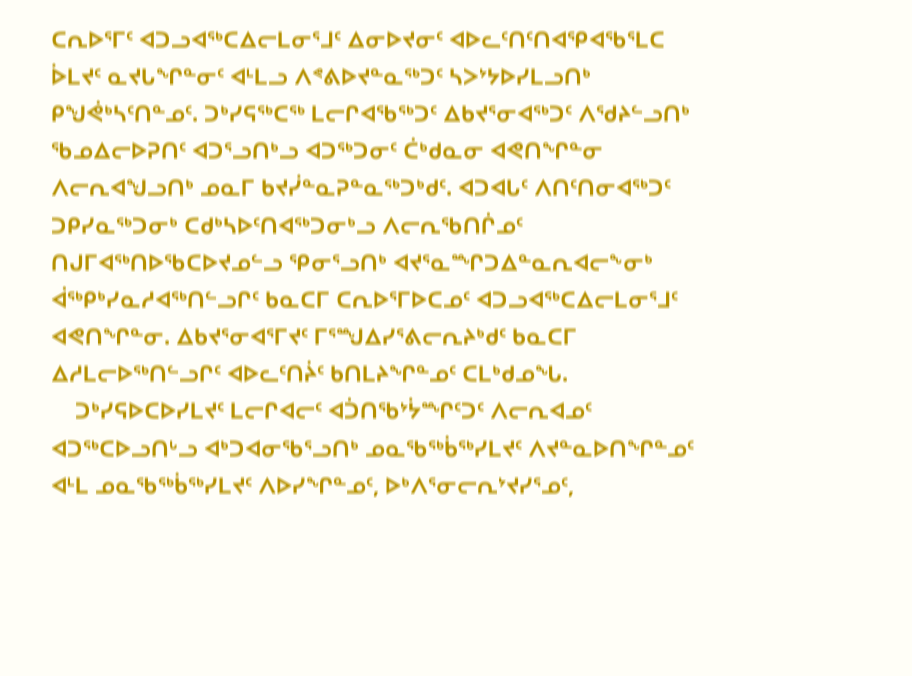ᑕᕆᐅᕐᒥᑦ ᐊᑐᓗᐊᖅᑕᐃᓕᒪᓂᕐᒧᑦ ᐃᓂᐅᔪᓂᑦ ᐊᐅᓚᑦᑎᑦᑎᐊᕿᐊᖃᕐᒪᑕ ᐆᒪᔪᑦ ᓇᔪᒐᖏᓐᓂᑦ ᐊᒻᒪᓗ ᐱᕝᕕᐅᔪᓐᓇᖅᑐᑦ ᓴᐳᔾᔭᐅᓯᒪᓗᑎᒃ ᑭᖑᕚᒃᓴᑦᑎᓐᓄᑦ. ᑐᒃᓯᕋᖅᑕᖅ ᒪᓕᒋᐊᖃᖅᑐᑦ ᐃᑲᔪᕐᓂᐊᖅᑐᑦ ᐱᖁᔨᓪᓗᑎᒃ ᖃᓄᐃᓕᐅᕈᑎᑦ ᐊᑐᕐᓗᑎᒃᓗ ᐊᑐᖅᑐᓂᑦ ᑖᒃᑯᓇᓂ ᐊᕙᑎᖏᓐᓂ ᐱᓕᕆᐊᖑᓗᑎᒃ ᓄᓇᒥ ᑲᔪᓰᓐᓇᕈᓐᓇᖅᑐᒃᑯᑦ. ᐊᑐᐊᒐᑦ ᐱᑎᑦᑎᓂᐊᖅᑐᑦ ᑐᑭᓯᓇᖅᑐᓂᒃ ᑕᑯᒃᓴᐅᑦᑎᐊᖅᑐᓂᒃᓗ ᐱᓕᕆᖃᑎᒌᓄᑦ ᑎᒍᒥᐊᖅᑎᐅᖃᑕᐅᔪᓄᓪᓗ ᕿᓂᕐᓗᑎᒃ ᐊᔪᕐᓇᙱᑐᐃᓐᓇᕆᐊᓕᖕᓂᒃ ᐋᖅᑭᒃᓯᓇᓱᐊᖅᑎᓪᓗᒋᑦ ᑲᓇᑕᒥ ᑕᕆᐅᕐᒥᐅᑕᓄᑦ ᐊᑐᓗᐊᖅᑕᐃᓕᒪᓂᕐᒧᑦ ᐊᕙᑎᖏᓐᓂ. ᐃᑲᔪᕐᓂᐊᕐᒥᔪᑦ ᒥᕐᙳᐃᓯᕐᕕᓕᕆᔨᒃᑯᑦ ᑲᓇᑕᒥ ᐃᓱᒪᓕᐅᖅᑎᓪᓗᒋᑦ ᐊᐅᓚᑦᑎᔩᑦ ᑲᑎᒪᔨᖏᓐᓄᑦ ᑕᒪᒃᑯᓄᖓ.
    ᑐᒃᓯᕋᐅᑕᐅᓯᒪᔪᑦ ᒪᓕᒋᐊᓕᑦ ᐊᑑᑎᖃᔾᔮᙱᑦᑐᑦ ᐱᓕᕆᐊᓄᑦ ᐊᑐᖅᑕᐅᓗᑎᒡᓗ ᐊᒃᑐᐊᓂᖃᕐᓗᑎᒃ ᓄᓇᖃᖅᑳᖅᓯᒪᔪᑦ ᐱᔪᓐᓇᐅᑎᖏᓐᓄᑦ ᐊᒻᒪ ᓄᓇᖃᖅᑳᖅᓯᒪᔪᑦ ᐱᐅᓯᖏᓐᓄᑦ, ᐅᒃᐱᕐᓂᓕᕆᔾᔪᓯᕐᓄᑦ,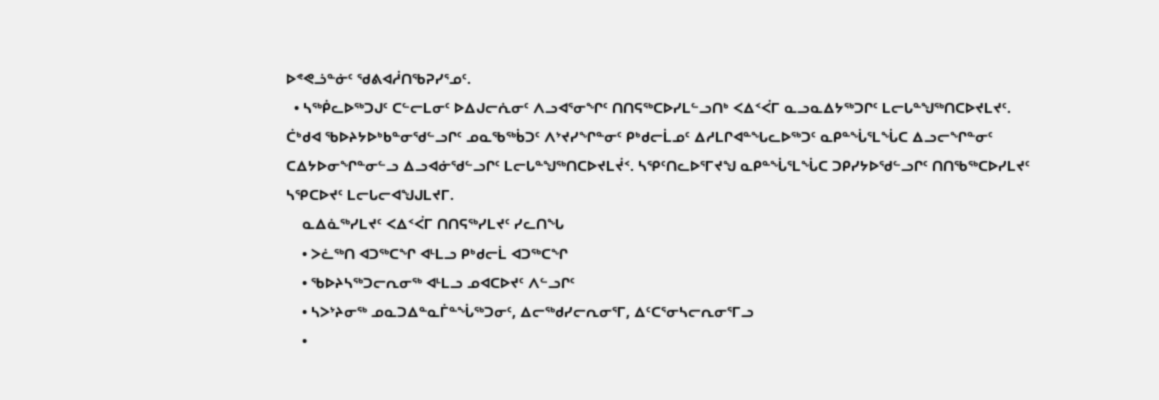ᐅᕝᕙᓘᓐᓃᑦ ᖁᕕᐊᓲᑎᖃᕈᓯᕐᓄᑦ.
  • ᓴᖅᑮᓚᐅᖅᑐᒍᑦ ᑕᓪᓕᒪᓂᑦ ᐅᐃᒍᓕᕇᓂᑦ ᐱᓗᐊᕐᓂᖏᑦ ᑎᑎᕋᖅᑕᐅᓯᒪᓪᓗᑎᒃ ᐸᐃᑉᐹᒥ ᓇᓗᓇᐃᔭᖅᑐᒋᑦ ᒪᓕᒐᓐᖑᖅᑎᑕᐅᔪᒪᔪᑦ. ᑖᒃᑯᐊ ᖃᐅᔨᔭᐅᒃᑲᓐᓂᖁᓪᓗᒋᑦ ᓄᓇᖃᖅᑳᑐᑦ ᐱᔾᔪᓯᖏᓐᓂᑦ ᑭᒃᑯᓕᒫᓄᑦ ᐃᓱᒪᒋᐊᓐᖓᓚᐅᖅᑐᑦ ᓇᑭᓐᖔᕐᒪᖔᑕ ᐃᓗᓕᖏᓐᓂᑦ ᑕᐃᔭᐅᓂᖏᓐᓂᓪᓗ ᐃᓗᐊᓃᖁᓪᓗᒋᑦ ᒪᓕᒐᓐᖑᖅᑎᑕᐅᔪᒪᔫᑉ. ᓴᕿᑦᑎᓚᐅᕐᒥᔪᖑ ᓇᑭᓐᖔᕐᒪᖔᑕ ᑐᑭᓯᔭᐅᖁᓪᓗᒋᑦ ᑎᑎᖃᖅᑕᐅᓯᒪᔪᑦ ᓴᕿᑕᐅᔪᑦ ᒪᓕᒐᓕᐊᖑᒍᒪᔪᒥ.
    ᓇᐃᓈᖅᓯᒪᔪᑦ ᐸᐃᑉᐹᒥ ᑎᑎᕋᖅᓯᒪᔪᑦ ᓯᓚᑎᖓ
    • ᐳᓛᖅᑎ ᐊᑐᖅᑕᖏ ᐊᒻᒪᓗ ᑭᒃᑯᓕᒫ ᐊᑐᖅᑕᖏ
    • ᖃᐅᔨᓴᖅᑐᓕᕆᓂᖅ ᐊᒻᒪᓗ ᓄᐊᑕᐅᔪᑦ ᐱᓪᓗᒋᑦ
    • ᓴᐳᔾᔨᓂᖅ ᓄᓇᑐᐃᓐᓇᒦᓐᖔᖅᑐᓂᑦ, ᐃᓕᖅᑯᓯᓕᕆᓂᕐᒥ, ᐃᑦᑕᕐᓂᓴᓕᕆᓂᕐᒥᓗ
    •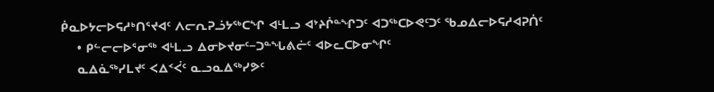ᑮᓇᐅᔭᓕᐅᕋᓱᒃᑎᕐᔪᐊᑦ ᐱᓕᕆᕈᓘᔭᖅᑕᖏ ᐊᒻᒪᓗ ᐊᔾᔨᒌᓐᖏᑐᑦ ᐊᑐᖅᑕᐅᕙᑦᑐᑦ ᖃᓄᐃᓕᐅᕋᓱᐊᕈᑏᑦ
    • ᑭᓪᓕᓕᐅᕐᓂᖅ ᐊᒻᒪᓗ ᐃᓂᐅᔪᓂᑦ−ᑐᓐᖓᕕᓖᑦ ᐊᐅᓚᑕᐅᓂᖏᑦ
    ᓇᐃᓈᖅᓯᒪᔪᑦ ᐸᐃᑉᐹᑦ ᓇᓗᓇᐃᖅᓯᕗᑦ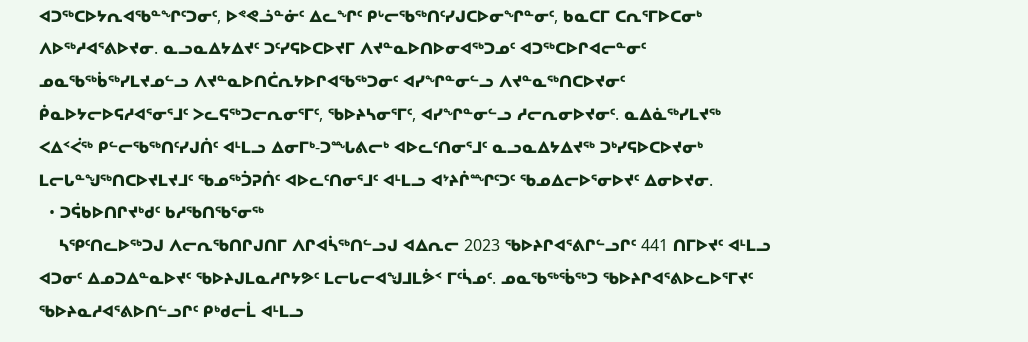ᐊᑐᖅᑕᐅᔭᕆᐊᖃᓐᖏᑦᑐᓂᑦ, ᐅᕝᕙᓘᓐᓃᑦ ᐃᓚᖏᑦ ᑭᒡᓕᖃᖅᑎᑦᓯᒍᑕᐅᓂᖏᓐᓂᑦ, ᑲᓇᑕᒥ ᑕᕆᕐᒥᐅᑕᓂᒃ ᐱᐅᖅᓱᐊᕐᕕᐅᔪᓂ. ᓇᓗᓇᐃᔭᐃᔪᑦ ᑐᑦᓯᕋᐅᑕᐅᔪᒥ ᐱᔪᓐᓇᐅᑎᐅᓂᐊᖅᑐᓄᑦ ᐊᑐᖅᑕᐅᒋᐊᓕᓐᓂᑦ ᓄᓇᖃᖅᑳᖅᓯᒪᔪᓄᓪᓗ ᐱᔪᓐᓇᐅᑎᑖᕆᔭᐅᒋᐊᖃᖅᑐᓂᑦ ᐊᓯᖏᓐᓂᓪᓗ ᐱᔪᓐᓇᖅᑎᑕᐅᔪᓂᑦ ᑮᓇᐅᔭᓕᐅᕋᓱᐊᕐᓂᕐᒧᑦ ᐳᓚᕋᖅᑐᓕᕆᓂᕐᒥᑦ, ᖃᐅᔨᓴᓂᕐᒥᑦ, ᐊᓯᖏᓐᓂᓪᓗ ᓱᓕᕆᓂᐅᔪᓂᑦ. ᓇᐃᓈᖅᓯᒪᔪᖅ ᐸᐃᑉᐹᖅ ᑭᓪᓕᖃᖅᑎᑦᓯᒍᑏᑦ ᐊᒻᒪᓗ ᐃᓂᒥᒃ-ᑐᙵᕕᓕᒃ ᐊᐅᓚᑦᑎᓂᕐᒧᑦ ᓇᓗᓇᐃᔭᐃᔪᖅ ᑐᒃᓯᕋᐅᑕᐅᔪᓂᒃ ᒪᓕᒐᓐᖑᖅᑎᑕᐅᔪᒪᔪᒧᑦ ᖃᓄᖅᑑᕈᑏᑦ ᐊᐅᓚᑦᑎᓂᕐᒧᑦ ᐊᒻᒪᓗ ᐊᔾᔨᒌᙱᑦᑐᑦ ᖃᓄᐃᓕᐅᕐᓂᐅᔪᑦ ᐃᓂᐅᔪᓂ.
  • ᑐᕌᑲᐅᑎᒋᔪᒃᑯᑦ ᑲᓱᖃᑎᖃᕐᓂᖅ
    ᓴᕿᑦᑎᓚᐅᖅᑐᒍ ᐱᓕᕆᖃᑎᒋᒍᑎᒥ ᐱᒋᐊᓵᖅᑎᓪᓗᒍ ᐊᐃᕆᓕ 2023 ᖃᐅᔨᒋᐊᕐᕕᒋᓪᓗᒋᑦ 441 ᑎᒥᐅᔪᑦ ᐊᒻᒪᓗ ᐊᑐᓂᑦ ᐃᓄᑐᐃᓐᓇᐅᔪᑦ ᖃᐅᔨᒍᒪᓇᓱᒋᔭᕗᑦ ᒪᓕᒐᓕᐊᖑᒧᒪᕘᑉ ᒥᑦᓵᓄᑦ. ᓄᓇᖃᖅᖄᖅᑐ ᖃᐅᔨᒋᐊᕐᕕᐅᓚᐅᕐᒥᔪᑦ ᖃᐅᔨᓇᓱᐊᕐᕕᐅᑎᓪᓗᒋᑦ ᑭᒃᑯᓕᒫ ᐊᒻᒪᓗ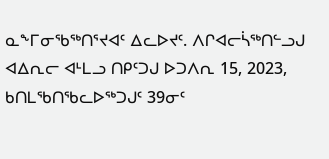ᓇᖕᒥᓂᖃᖅᑎᕐᔪᐊᑦ ᐃᓚᐅᔪᑦ. ᐱᒋᐊᓕᓵᖅᑎᓪᓗᒍ ᐊᐃᕆᓕ ᐊᒻᒪᓗ ᑎᑭᑦᑐᒍ ᐅᑐᐱᕆ 15, 2023, ᑲᑎᒪᖃᑎᖃᓚᐅᖅᑐᒍᑦ 39ᓂᑦ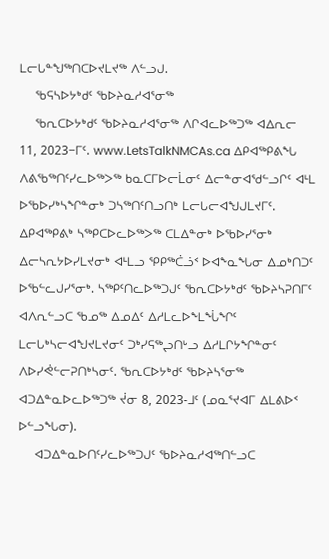ᒪᓕᒐᓐᖑᖅᑎᑕᐅᔪᒪᔪᖅ ᐱᓪᓗᒍ.
    ᖃᕋᓴᐅᔭᒃᑯᑦ ᖃᐅᔨᓇᓱᐊᕐᓂᖅ
    ᖃᕆᑕᐅᔭᒃᑯᑦ ᖃᐅᔨᓇᓱᐊᕐᓂᖅ ᐱᒋᐊᓚᐅᖅᑐᖅ ᐊᐃᕆᓕ 11, 2023−ᒥᑦ. www.LetsTalkNMCAs.ca ᐃᑭᐊᖅᑭᕕᖓ ᐱᕕᖃᖅᑎᑦᓯᓚᐅᖅᐳᖅ ᑲᓇᑕᒥᐅᓕᒫᓂᑦ ᐃᓕᓐᓂᐊᖁᓪᓗᒋᑦ ᐊᒻᒪ ᐅᖃᐅᓯᒃᓴᖏᓐᓂᒃ ᑐᓴᖅᑎᑦᑎᓗᑎᒃ ᒪᓕᒐᓕᐊᖑᒍᒪᔪᒥᑦ. ᐃᑭᐊᖅᑭᕕᒃ ᓴᖅᑭᑕᐅᓚᐅᖅᐳᖅ ᑕᒪᐃᓐᓂᒃ ᐅᖃᐅᓯᕐᓂᒃ ᐃᓕᓴᕆᔭᐅᓯᒪᔪᓂᒃ ᐊᒻᒪᓗ ᕿᑭᖅᑖᓘᑉ ᐅᐊᖕᓇᖓᓂ ᐃᓄᒃᑎᑐᑦ ᐅᖃᓪᓚᒍᓯᕐᓂᒃ. ᓴᖅᑭᑦᑎᓚᐅᖅᑐᒍᑦ ᖃᕆᑕᐅᔭᒃᑯᑦ ᖃᐅᔨᓴᕈᑎᒥᑦ ᐊᐱᕆᓪᓗᑕ ᖃᓄᖅ ᐃᓄᐃᑦ ᐃᓱᒪᓚᐅᖕᒪᖔᖏᑦ ᒪᓕᒐᒃᓴᓕᐊᖑᔪᒪᔪᓂᑦ ᑐᒃᓯᕋᖅᖢᑎᒡᓗ ᐃᓱᒪᒋᔭᖏᓐᓂᑦ ᐱᐅᓯᕚᓪᓕᕈᑎᒃᓴᓂᑦ. ᖃᕆᑕᐅᔭᒃᑯᑦ ᖃᐅᔨᓴᕐᓂᖅ ᐊᑐᐃᓐᓇᐅᓚᐅᖅᑐᖅ ᔫᓂ 8, 2023-ᒧᑦ (ᓄᓇᕐᔪᐊᒥ ᐃᒪᕕᐅᑉ ᐅᓪᓗᖓᓂ).
    ᐊᑐᐃᓐᓇᐅᑎᑦᓯᓚᐅᖅᑐᒍᑦ ᖃᐅᔨᓇᓱᐊᖅᑎᓪᓗᑕ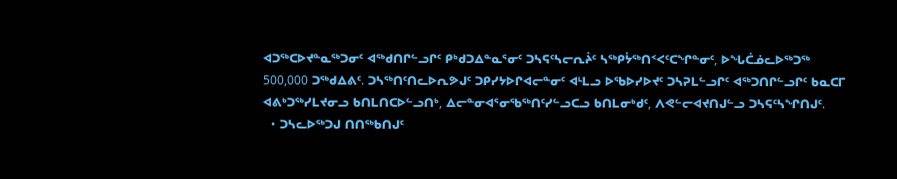ᐊᑐᖅᑕᐅᔪᓐᓇᖅᑐᓂᑦ ᐊᖅᑯᑎᒋᓪᓗᒋᑦ ᑭᒃᑯᑐᐃᓐᓇᕐᓂᑦ ᑐᓴᕋᑦᓴᓕᕆᔩᑦ ᓴᖅᑭᔮᖅᑎᑉᐸᑦᑕᖏᓐᓂᑦ, ᐅᖓᑖᓅᓚᐅᖅᑐᖅ 500,000 ᑐᖅᑯᐃᕕᑦ. ᑐᓴᖅᑎᑦᑎᓚᐅᕆᕗᒍᑦ ᑐᑭᓯᔭᐅᒋᐊᓕᓐᓂᑦ ᐊᒻᒪᓗ ᐅᖃᐅᓯᐅᔪᑦ ᑐᓴᕈᒪᓪᓗᒋᑦ ᐊᖅᑐᑎᒋᓪᓗᒋᑦ ᑲᓇᑕᒥ ᐊᕕᒃᑐᖅᓯᒪᔪᓂᓗ ᑲᑎᒪᑎᑕᐅᓪᓗᑎᒃ, ᐃᓕᓐᓂᐊᕐᓂᖃᖅᑎᑦᓯᓪᓗᑕᓗ ᑲᑎᒪᓂᒃᑯᑦ, ᐱᕙᓪᓕᐊᔪᑎᒍᓪᓗ ᑐᓴᕋᑦᓴᖏᑎᒍᑦ.
  • ᑐᓴᓚᐅᖅᑐᒍ ᑎᑎᖅᑲᑎᒍᑦ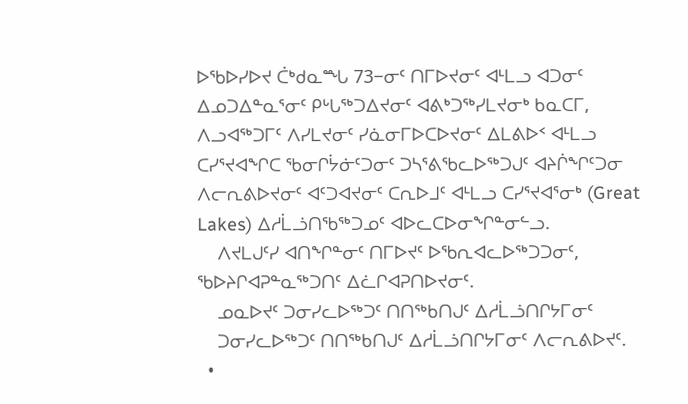ᐅᖃᐅᓯᐅᔪ ᑖᒃᑯᓇᙵ 73−ᓂᑦ ᑎᒥᐅᔪᓂᑦ ᐊᒻᒪᓗ ᐊᑐᓂᑦ ᐃᓄᑐᐃᓐᓇᕐᓂᑦ ᑭᒡᒐᖅᑐᐃᔪᓂᑦ ᐊᕕᒃᑐᖅᓯᒪᔪᓂᒃ ᑲᓇᑕᒥ, ᐱᓗᐊᖅᑐᒥᑦ ᐱᓯᒪᔪᓂᑦ ᓯᓈᓂᒥᐅᑕᐅᔪᓂᑦ ᐃᒪᕕᐅᑉ ᐊᒻᒪᓗ ᑕᓯᕐᔪᐊᖏᑕ ᖃᓂᒋᔮᓃᑦᑐᓂᑦ ᑐᓴᕐᕕᖃᓚᐅᖅᑐᒍᑦ ᐊᔨᒌᖏᑦᑐᓂ ᐱᓕᕆᕕᐅᔪᓂᑦ ᐊᑦᑐᐊᔪᓂᑦ ᑕᕆᐅᒧᑦ ᐊᒻᒪᓗ ᑕᓯᕐᔪᐊᕐᓂᒃ (Great Lakes) ᐃᓱᒫᓘᑎᖃᖅᑐᓄᑦ ᐊᐅᓚᑕᐅᓂᖏᓐᓂᓪᓗ.
    ᐱᔪᒪᒍᑦᓯ ᐊᑎᖏᓐᓂᑦ ᑎᒥᐅᔪᑦ ᐅᖃᕆᐊᓚᐅᖅᑐᑐᓂᑦ, ᖃᐅᔨᒋᐊᕈᓐᓇᖅᑐᑎᑦ ᐃᓛᒋᐊᕈᑎᐅᔪᓂᑦ.
    ᓄᓇᐅᔪᑦ ᑐᓂᓯᓚᐅᖅᑐᑦ ᑎᑎᖅᑲᑎᒍᑦ ᐃᓱᒫᓘᑎᒋᔭᒥᓂᑦ
    ᑐᓂᓯᓚᐅᖅᑐᑦ ᑎᑎᖅᑲᑎᒍᑦ ᐃᓱᒫᓘᑎᒋᔭᒥᓂᑦ ᐱᓕᕆᕕᐅᔪᑦ.
  •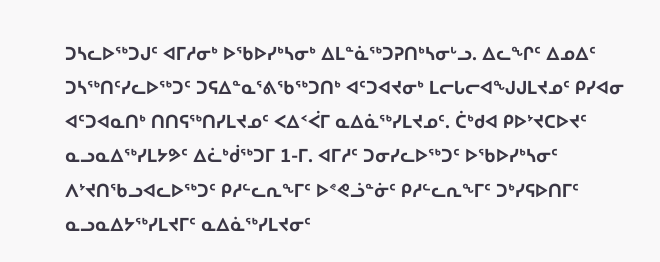ᑐᓴᓚᐅᖅᑐᒍᑦ ᐊᒥᓱᓂᒃ ᐅᖃᐅᓯᒃᓴᓂᒃ ᐃᒪᓐᓈᖅᑐᕈᑎᒃᓴᓂᒡᓗ. ᐃᓚᖏᑦ ᐃᓄᐃᑦ ᑐᓴᖅᑎᑦᓯᓚᐅᖅᑐᑦ ᑐᕋᐃᓐᓇᕐᕕᖃᖅᑐᑎᒃ ᐊᑦᑐᐊᔪᓂᒃ ᒪᓕᒐᓕᐊᖑᒍᒪᔪᓄᑦ ᑭᓯᐊᓂ ᐊᑦᑐᐊᓇᑎᒃ ᑎᑎᕋᖅᑎᓯᒪᔪᓄᑦ ᐸᐃᑉᐹᒥ ᓇᐃᓈᖅᓯᒪᔪᓄᑦ. ᑖᒃᑯᐊ ᑭᐅᔾᔪᑕᐅᔪᑦ ᓇᓗᓇᐃᖅᓯᒪᔭᕗᑦ ᐃᓛᒃᑰᖅᑐᒥ 1-ᒥ. ᐊᒥᓱᑦ ᑐᓂᓯᓚᐅᖅᑐᑦ ᐅᖃᐅᓯᒃᓴᓂᑦ ᐱᔾᔪᑎᖃᓗᐊᓚᐅᖅᑐᑦ ᑭᓱᓪᓚᕆᖕᒥᑦ ᐅᕝᕙᓘᓐᓃᑦ ᑭᓱᓪᓚᕆᖕᒥᑦ ᑐᒃᓯᕋᐅᑎᒥᑦ ᓇᓗᓇᐃᔭᖅᓯᒪᔪᒥᑦ ᓇᐃᓈᖅᓯᒪᔪᓂᑦ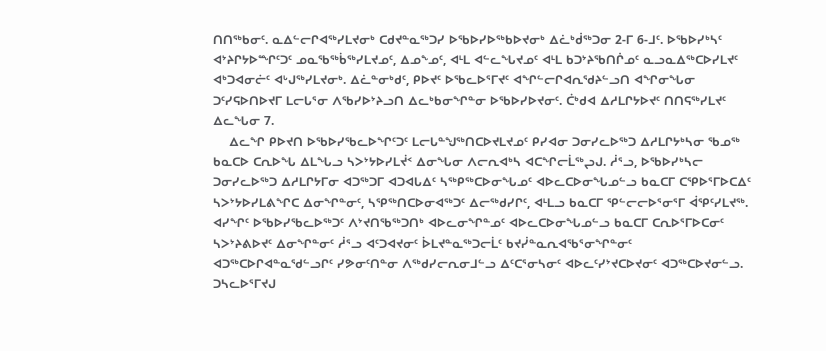ᑎᑎᖅᑲᓂᑦ. ᓇᐃᓪᓕᒋᐊᖅᓯᒪᔪᓂᒃ ᑕᑯᔪᓐᓇᖅᑐᓯ ᐅᖃᐅᓯᐅᖅᑲᐅᔪᓂᒃ ᐃᓛᒃᑰᖅᑐᓂ 2-ᒥ 6-ᒧᑦ. ᐅᖃᐅᓯᒃᓴᑦ ᐊᔾᔨᒋᔭᐅᙱᑦᑐᑦ ᓄᓇᖃᖅᑳᖅᓯᒪᔪᓄᑦ, ᐃᓄᖕᓄᑦ, ᐊᒻᒪ ᐊᓪᓚᖓᔪᓄᑦ ᐊᒻᒪ ᑲᑐᔾᔨᖃᑎᒌᓄᑦ ᓇᓗᓇᐃᖅᑕᐅᓯᒪᔪᑦ ᐊᒃᑐᐊᓂᓖᑦ ᐊᒡᒍᖅᓯᒪᔪᓂᒃ. ᐃᓛᓐᓂᒃᑯᑦ, ᑭᐅᔪᑦ ᐅᖃᓚᐅᕐᒥᔪᑦ ᐊᖏᓪᓕᒋᐊᕆᖁᔨᓪᓗᑎ ᐊᖏᓂᖓᓂ ᑐᑦᓯᕋᐅᑎᐅᔪᒥ ᒪᓕᒐᕐᓂ ᐱᖃᓯᐅᔾᔨᓗᑎ ᐃᓚᒃᑲᓂᖏᓐᓂ ᐅᖃᐅᓯᐅᔪᓂᑦ. ᑖᒃᑯᐊ ᐃᓱᒪᒋᔭᐅᔪᑦ ᑎᑎᕋᖅᓯᒪᔪᑦ ᐃᓚᖓᓂ 7.
    ᐃᓚᖏ ᑭᐅᔪᑎ ᐅᖃᐅᓯᖃᓚᐅᖏᑦᑐᑦ ᒪᓕᒐᓐᖑᖅᑎᑕᐅᔪᒪᔪᓄᑦ ᑭᓯᐊᓂ ᑐᓂᓯᓚᐅᖅᑐ ᐃᓱᒪᒋᔭᒃᓴᓂ ᖃᓄᖅ ᑲᓇᑕᐅ ᑕᕆᐅᖓ ᐃᒪᖓᓗ ᓴᐳᔾᔭᐅᓯᒪᔫᑉ ᐃᓂᖓᓂ ᐱᓕᕆᐊᒃᓴ ᐊᑕᖏᓕᒫᖅᖢᒍ. ᓲᕐᓗ, ᐅᖃᐅᓯᒃᓴᓕ ᑐᓂᓯᓚᐅᖅᑐ ᐃᓱᒪᒋᔭᒥᓂ ᐊᑐᖅᑐᒥ ᐊᑐᐊᒐᐃᑦ ᓴᖅᑭᖅᑕᐅᓂᖓᓄᑦ ᐊᐅᓚᑕᐅᓂᖓᓄᓪᓗ ᑲᓇᑕᒥ ᑕᕿᐅᕐᒥᐅᑕᐃᑦ ᓴᐳᔾᔭᐅᓯᒪᕕᖏᑕ ᐃᓂᖏᓐᓂᑦ, ᓴᕿᖅᑎᑕᐅᓂᐊᖅᑐᑦ ᐃᓕᖅᑯᓯᒋᑦ, ᐊᒻᒪᓗ ᑲᓇᑕᒥ ᕿᓪᓕᓕᐅᕐᓂᕐᒥ ᐋᕿᑦᓯᒪᔪᖅ. ᐊᓯᖏᑦ ᐅᖃᐅᓯᖃᓚᐅᖅᑐᑦ ᐱᔾᔪᑎᖃᖅᑐᑎᒃ ᐊᐅᓚᓂᖏᓐᓄᑦ ᐊᐅᓚᑕᐅᓂᖓᓄᓪᓗ ᑲᓇᑕᒥ ᑕᕆᐅᕐᒥᐅᑕᓂᑦ ᓴᐳᔾᔨᕕᐅᔪᑦ ᐃᓂᖏᓐᓂᑦ ᓲᕐᓗ ᐊᑦᑐᐊᔪᓂᑦ ᐆᒪᔪᓐᓇᖅᑐᓕᒫᑦ ᑲᔪᓰᓐᓇᕆᐊᖃᕐᓂᖏᓐᓂᑦ ᐊᑐᖅᑕᐅᒋᐊᓐᓇᖁᓪᓗᒋᑦ ᓯᕗᓂᑦᑎᓐᓂ ᐱᖅᑯᓯᓕᕆᓂᒧᓪᓗ ᐃᑦᑕᕐᓂᓴᓂᑦ ᐊᐅᓚᑦᓯᔾᔪᑕᐅᔪᓂᑦ ᐊᑐᖅᑕᐅᔪᓂᓪᓗ. ᑐᓴᓚᐅᕐᒥᔪᒍ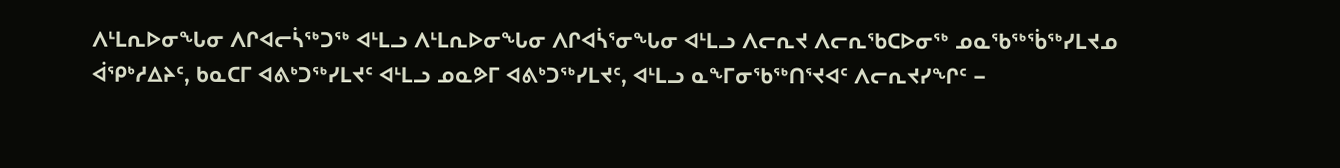ᐱᒻᒪᕆᐅᓂᖓᓂ ᐱᒋᐊᓕᓵᖅᑐᖅ ᐊᒻᒪᓗ ᐱᒻᒪᕆᐅᓂᖓᓂ ᐱᒋᐊᓵᕐᓂᖓᓂ ᐊᒻᒪᓗ ᐱᓕᕆᔪ ᐱᓕᕆᖃᑕᐅᓂᖅ ᓄᓇᖃᖅᖄᖅᓯᒪᔪᓄ ᐋᕿᒃᓱᐃᔨᑦ, ᑲᓇᑕᒥ ᐊᕕᒃᑐᖅᓯᒪᔪᑦ ᐊᒻᒪᓗ ᓄᓇᕗᒥ ᐊᕕᒃᑐᖅᓯᒪᔪᑦ, ᐊᒻᒪᓗ ᓇᖕᒥᓂᖃᖅᑎᕐᔪᐊᑦ ᐱᓕᕆᔪᓯᖏᑦ −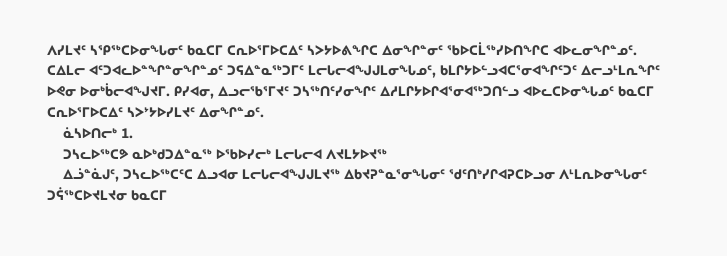ᐱᓯᒪᔪᑦ ᓴᕿᖅᑕᐅᓂᖓᓂᑦ ᑲᓇᑕᒥ ᑕᕆᐅᕐᒥᐅᑕᐃᑦ ᓴᐳᔭᐅᕕᖏᑕ ᐃᓂᖏᓐᓂᑦ ᖃᐅᑕᒫᖅᓯᐅᑎᖏᑕ ᐊᐅᓚᓂᖏᓐᓄᑦ. ᑕᐃᒪᓕ ᐊᑦᑐᐊᓚᐅᓐᖏᓐᓂᖏᓐᓄᑦ ᑐᕋᐃᓐᓇᖅᑐᒥᑦ ᒪᓕᒐᓕᐊᖑᒍᒪᓂᖓᓄᑦ, ᑲᒪᒋᔭᐅᓪᓗᐊᑕᕐᓂᐊᖏᑦᑐᑦ ᐃᓕᓗᒻᒪᕆᖏᑦ ᐅᕙᓂ ᐅᓂᒃᑳᓕᐊᖑᔪᒥ. ᑭᓯᐊᓂ, ᐃᓗᓕᖃᕐᒥᔪᑦ ᑐᓴᖅᑎᑦᓯᓂᖏᑦ ᐃᓱᒪᒋᔭᐅᒋᐊᕐᓂᐊᖅᑐᑎᓪᓗ ᐊᐅᓚᑕᐅᓂᖓᓄᑦ ᑲᓇᑕᒥ ᑕᕆᐅᕐᒥᐅᑕᐃᑦ ᓴᐳᔾᔭᐅᓯᒪᔪᑦ ᐃᓂᖏᓐᓄᑦ.
    ᓈᓴᐅᑎᓕᒃ 1.
    ᑐᓴᓚᐅᖅᑕᕗ ᓇᐅᒃᑯᑐᐃᓐᓇᖅ ᐅᖃᐅᓯᓕᒃ ᒪᓕᒐᓕᐊ ᐱᔪᒪᔭᐅᔪᖅ
    ᐃᓘᓐᓈᒍᑦ, ᑐᓴᓚᐅᖅᑕᑦᑕ ᐃᓗᐊᓂ ᒪᓕᒐᓕᐊᖑᒍᒪᔪᖅ ᐃᑲᔪᕈᓐᓇᕐᓂᖓᓂᑦ ᖁᑦᑎᒃᓯᒋᐊᕈᑕᐅᓗᓂ ᐱᒻᒪᕆᐅᓂᖓᓂᑦ ᑐᕌᖅᑕᐅᔪᒪᔪᓂ ᑲᓇᑕᒥ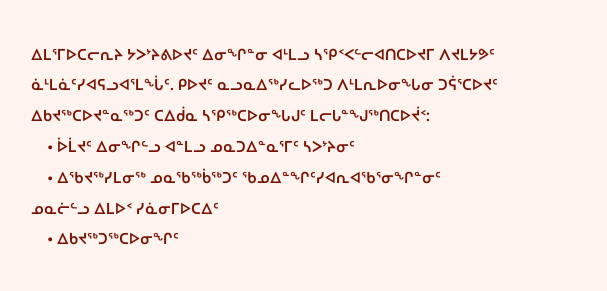ᐃᒪᕐᒥᐅᑕᓕᕆᔨ ᔭᐳᔾᔨᕕᐅᔪᑦ ᐃᓂᖏᓐᓂ ᐊᒻᒪᓗ ᓴᕿᑉᐸᓪᓕᐊᑎᑕᐅᔪᒥ ᐱᔪᒪᔭᕗᑦ ᓈᒻᒪᓈᑦᓯᐊᕋᓗᐊᕐᒪᖔᑦ. ᑭᐅᔪᑦ ᓇᓗᓇᐃᖅᓯᓚᐅᖅᑐ ᐱᒻᒪᕆᐅᓂᖓᓂ ᑐᕌᕐᑕᐅᔪᑦ ᐃᑲᔪᖅᑕᐅᔪᓐᓇᖅᑐᑦ ᑕᐃᑰᓇ ᓴᕿᖅᑕᐅᓂᖓᒍᑦ ᒪᓕᒐᓐᖑᖅᑎᑕᐅᔫᑉ:
    • ᐆᒫᔪᑦ ᐃᓂᖏᓪᓗ ᐊᓐᒪᓗ ᓄᓇᑐᐃᓐᓇᕐᒥᑦ ᓴᐳᔾᔨᓂᑦ
    • ᐃᖃᔪᖅᓯᒪᓂᖅ ᓄᓇᖃᖅᑳᖅᑐᑦ ᖃᓄᐃᓐᖏᑦᓯᐊᕆᐊᖃᕐᓂᖏᓐᓂᑦ ᓄᓇᓖᓪᓗ ᐃᒪᐅᑉ ᓯᓈᓂᒥᐅᑕᐃᑦ
    • ᐃᑲᔪᖅᑐᖅᑕᐅᓂᖏᑦ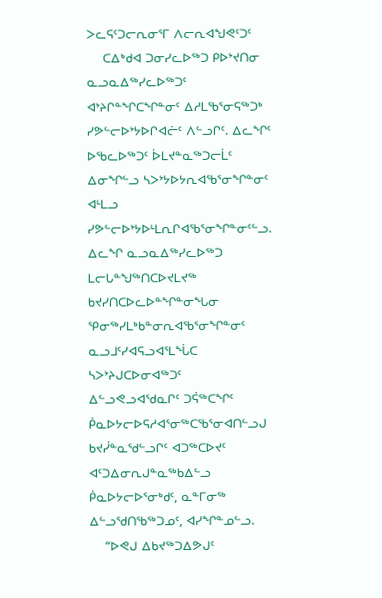ᐳᓚᕋᑦᑐᓕᕆᓂᕐᒥ ᐱᓕᕆᐊᖑᕙᑦᑐᑦ
    ᑕᐃᒃᑯᐊ ᑐᓂᓯᓚᐅᖅᑐ ᑭᐅᔾᔪᑎᓂ ᓇᓗᓇᐃᖅᓯᓚᐅᖅᑐᑦ ᐊᔾᔨᒋᓐᖏᑕᖏᓐᓂᑦ ᐃᓱᒪᖃᕐᓂᕋᖅᑐᒃ ᓯᕗᓪᓕᐅᔾᔭᐅᒋᐊᓖᑦ ᐱᓪᓗᒋᑦ. ᐃᓚᖏᑦ ᐅᖃᓚᐅᖅᑐᑦ ᐆᒪᔪᓐᓇᖅᑐᓕᒫᑦ ᐃᓂᖏᓪᓗ ᓴᐳᔾᔭᐅᔭᕆᐊᖃᕐᓂᖏᓐᓂᑦ ᐊᒻᒪᓗ ᓯᕗᓪᓕᐅᔾᔭᐅᒻᒪᕆᒋᐊᖃᕐᓂᖏᓐᓂᑦᓪᓗ. ᐃᓚᖏ ᓇᓗᓇᐃᖅᓯᓚᐅᖅᑐ ᒪᓕᒐᓐᖑᖅᑎᑕᐅᔪᒪᔪᖅ ᑲᔪᓯᑎᑕᐅᓚᐅᓐᖏᓐᓂᖓᓂ ᕿᓂᖅᓯᒪᒃᑲᓐᓂᕆᐊᖃᕐᓂᖏᓐᓂᑦ ᓇᓗᒧᑦᓯᐊᕋᓗᐊᕐᒪᖔᑕ ᓴᐳᔾᔨᒍᑕᐅᓂᐊᖅᑐᑦ ᐃᓪᓗᕙᓗᐊᖁᓇᒋᑦ ᑐᕌᖅᑕᖏᑦ ᑮᓇᐅᔭᓕᐅᕋᓱᐊᕐᓂᖅᑕᖃᕐᓂᐊᑎᓪᓗᒍ ᑲᔪᓰᓐᓇᖁᓪᓗᒋᑦ ᐊᑐᖅᑕᐅᔪᑦ ᐊᑦᑐᐃᓂᕆᒍᓐᓇᖅᑲᐃᓪᓗ ᑮᓇᐅᔭᓕᐅᕐᓂᒃᑯᑦ, ᓇᓐᒥᓂᖅ ᐃᓪᓗᖁᑎᖃᖅᑐᓄᑦ, ᐊᓯᖏᓐᓄᓪᓗ.
    “ᐅᕙᒍ ᐃᑲᔪᖅᑐᐃᕗᒍᑦ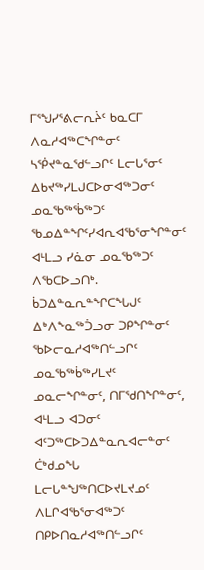ᒥᕐᖑᓯᕐᕕᓕᕆᔩᑦ ᑲᓇᑕᒥ ᐱᓇᓱᐊᖅᑕᖏᓐᓂᑦ ᓴᖀᔪᓐᓇᖁᓪᓗᒋᑦ ᒪᓕᒐᕐᓂᑦ ᐃᑲᔪᖅᓯᒪᒍᑕᐅᓂᐊᖅᑐᓂᑦ ᓄᓇᖃᖅᖄᖅᑐᑦ ᖃᓄᐃᓐᖏᑦᓯᐊᕆᐊᖃᕐᓂᖏᓐᓂᑦ ᐊᒻᒪᓗ ᓯᓈᓂ ᓄᓇᖃᖅᑐᑦ ᐱᖃᑕᐅᓗᑎᒃ. ᑳᑐᐃᓐᓇᕆᓐᖏᑕᖓᒍᑦ ᐃᒃᐱᖕᓇᖅᑑᓗᓂ ᑐᑭᖏᓐᓂᑦ ᖃᐅᓕᓇᓱᐊᖅᑎᓪᓗᒋᑦ ᓄᓇᖃᖅᑳᖅᓯᒪᔪᑦ ᓄᓇᓕᖏᓐᓂᑦ, ᑎᒥᖁᑎᖏᓐᓂᑦ, ᐊᒻᒪᓗ ᐊᑐᓂᑦ ᐊᑦᑐᖅᑕᐅᑐᐃᓐᓇᕆᐊᓕᓐᓂᑦ ᑖᒃᑯᓄᖓ ᒪᓕᒐᓐᖑᖅᑎᑕᐅᔪᒪᔪᓄᑦ ᐱᒪᒋᐊᖃᕐᓂᐊᖅᑐᑦ ᑎᑭᐅᑎᓇᓱᐊᖅᑎᓪᓗᒋᑦ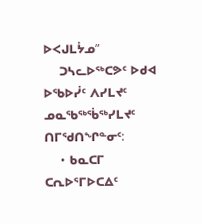ᐅᐸᒍᒪᔮᓄ”
    ᑐᓴᓚᐅᖅᑕᕗᑦ ᐅᑯᐊ ᐅᖃᐅᓰᑦ ᐱᓯᒪᔪᑦ ᓄᓇᖃᖅᖄᖅᓯᒪᔪᑦ ᑎᒥᖁᑎᖏᓐᓂᑦ:
    • ᑲᓇᑕᒥ ᑕᕆᐅᕐᒥᐅᑕᐃᑦ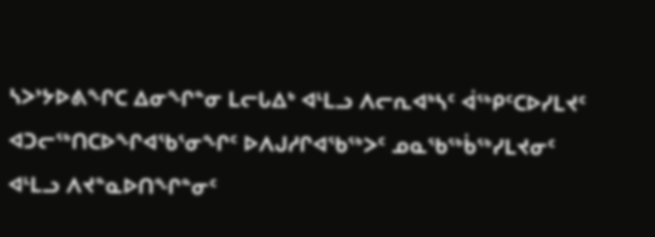ᓴᐳᔾᔭᐅᕕᖏᑕ ᐃᓂᖏᓐᓂ ᒪᓕᒐᐃᒃ ᐊᒻᒪᓗ ᐱᓕᕆᐊᒃᓴᑦ ᐋᖅᑭᑦᑕᐅᓯᒪᔪᑦ ᐊᑐᓕᖅᑎᑕᐅᖏᐊᖃᕐᓂᖏᑦ ᐅᐱᒍᓱᒋᐊᖃᖅᐳᑦ ᓄᓇᖃᖅᑳᖅᓯᒪᔪᓂᑦ ᐊᒻᒪᓗ ᐱᔪᓐᓇᐅᑎᖏᓐᓂᑦ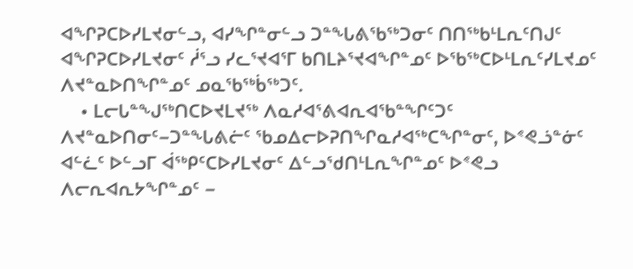ᐊᖏᕈᑕᐅᓯᒪᔪᓂᓪᓗ, ᐊᓯᖏᓐᓂᓪᓗ ᑐᓐᖓᕕᖃᖅᑐᓂᑦ ᑎᑎᖅᑲᒻᒪᕆᑦᑎᒍᑦ ᐊᖏᕈᑕᐅᓯᒪᔪᓂᑦ ᓲᕐᓗ ᓯᓚᕐᔪᐊᕐᒥ ᑲᑎᒪᔨᕐᔪᐊᖏᓐᓄᑦ ᐅᖃᖅᑕᐅᒻᒪᕆᑦᓯᒪᔪᓄᑦ ᐱᔪᓐᓇᐅᑎᖏᓐᓄᑦ ᓄᓇᖃᖅᑳᖅᑐᑦ.
    • ᒪᓕᒐᓐᖑᖅᑎᑕᐅᔪᒪᔪᖅ ᐱᓇᓱᐊᕐᕕᐊᕆᐊᖃᓐᖏᑦᑐᑦ ᐱᔪᓐᓇᐅᑎᓂᑦ−ᑐᓐᖓᕕᓖᑦ ᖃᓄᐃᓕᐅᕈᑎᖏᓇᓱᐊᖅᑕᖏᓐᓂᑦ, ᐅᕝᕙᓘᓐᓃᑦ ᐊᓪᓛᑦ ᐅᓪᓗᒥ ᐋᖅᑭᑦᑕᐅᓯᒪᔪᓂᑦ ᐃᓪᓗᖁᑎᒻᒪᕆᖏᓐᓄᑦ ᐅᕝᕙᓗ ᐱᓕᕆᐊᕆᔭᖏᓐᓄᑦ −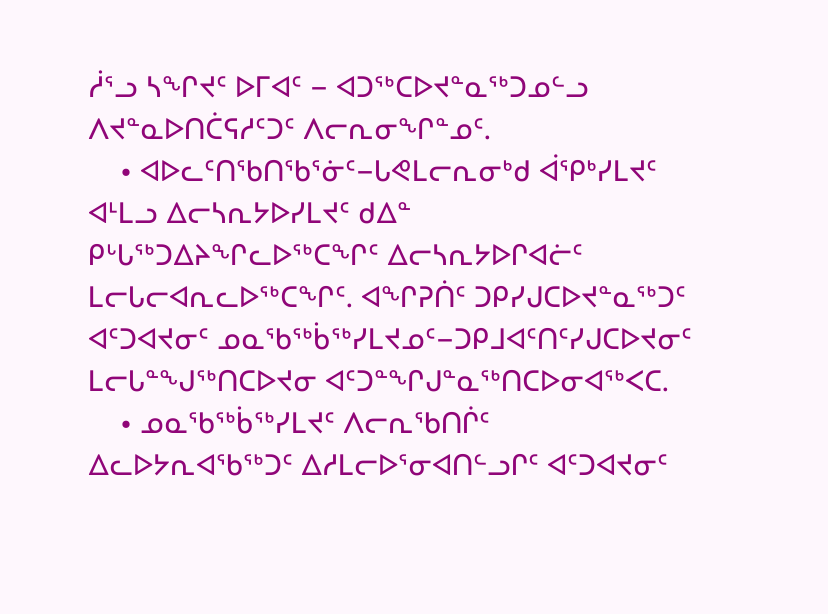ᓲᕐᓗ ᓴᖏᔪᑦ ᐅᒥᐊᑦ − ᐊᑐᖅᑕᐅᔪᓐᓇᖅᑐᓄᓪᓗ ᐱᔪᓐᓇᐅᑎᑖᕋᓱᑦᑐᑦ ᐱᓕᕆᓂᖏᓐᓄᑦ.
    • ᐊᐅᓚᑦᑎᖃᑎᖃᕐᓃᑦ−ᒐᕙᒪᓕᕆᓂᒃᑯ ᐋᕿᒃᓯᒪᔪᑦ ᐊᒻᒪᓗ ᐃᓕᓴᕆᔭᐅᓯᒪᔪᑦ ᑯᐃᓐ ᑭᒡᒐᖅᑐᐃᔨᖏᓚᐅᖅᑕᖏᑦ ᐃᓕᓴᕆᔭᐅᒋᐊᓖᑦ ᒪᓕᒐᓕᐊᕆᓚᐅᖅᑕᖏᑦ. ᐊᖏᕈᑏᑦ ᑐᑭᓯᒍᑕᐅᔪᓐᓇᖅᑐᑦ ᐊᑦᑐᐊᔪᓂᑦ ᓄᓇᖃᖅᑳᖅᓯᒪᔪᓄᑦ−ᑐᑭᒧᐊᑦᑎᑦᓯᒍᑕᐅᔪᓂᑦ ᒪᓕᒐᓐᖑᖅᑎᑕᐅᔪᓂ ᐊᑦᑐᓐᖏᒍᓐᓇᖅᑎᑕᐅᓂᐊᖅᐸᑕ.
    • ᓄᓇᖃᖅᑳᖅᓯᒪᔪᑦ ᐱᓕᕆᖃᑎᒌᑦ ᐃᓚᐅᔭᕆᐊᖃᖅᑐᑦ ᐃᓱᒪᓕᐅᕐᓂᐊᑎᓪᓗᒋᑦ ᐊᑦᑐᐊᔪᓂᑦ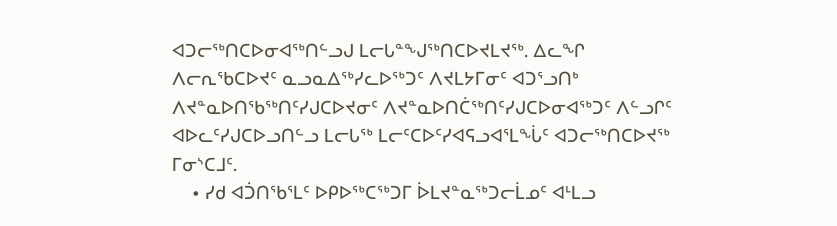ᐊᑐᓕᖅᑎᑕᐅᓂᐊᖅᑎᓪᓗᒍ ᒪᓕᒐᓐᖑᖅᑎᑕᐅᔪᒪᔪᖅ. ᐃᓚᖏ ᐱᓕᕆᖃᑕᐅᔪᑦ ᓇᓗᓇᐃᖅᓯᓚᐅᖅᑐᑦ ᐱᔪᒪᔭᒥᓂᑦ ᐊᑐᕐᓗᑎᒃ ᐱᔪᓐᓇᐅᑎᖃᖅᑎᑦᓯᒍᑕᐅᔪᓂᑦ ᐱᔪᓐᓇᐅᑎᑖᖅᑎᑦᓯᒍᑕᐅᓂᐊᖅᑐᑦ ᐱᓪᓗᒋᑦ ᐊᐅᓚᑦᓯᒍᑕᐅᓗᑎᓪᓗ ᒪᓕᒐᖅ ᒪᓕᑦᑕᐅᑦᓯᐊᕋᓗᐊᕐᒪᖔᑦ ᐊᑐᓕᖅᑎᑕᐅᔪᖅ ᒥᓂᔅᑕᒧᑦ.
    • ᓯᑯ ᐊᑑᑎᖃᕐᒪᑦ ᐅᑭᐅᖅᑕᖅᑐᒥ ᐆᒪᔪᓐᓇᖅᑐᓕᒫᓄᑦ ᐊᒻᒪᓗ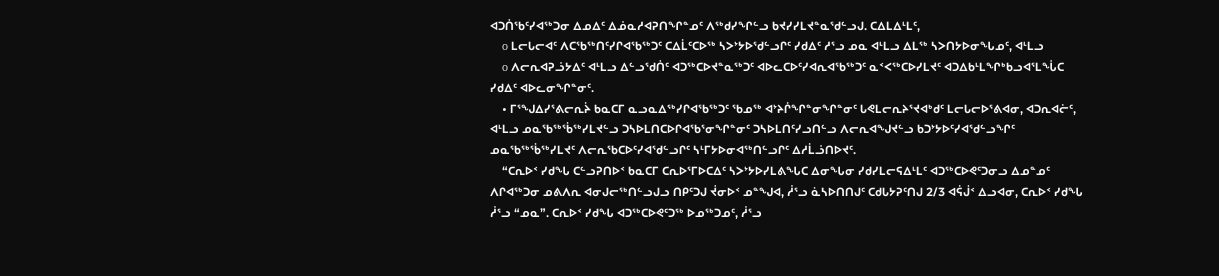ᐊᑐᑏᖃᑦᓯᐊᖅᑐᓂ ᐃᓄᐃᑦ ᐃᓅᓇᓱᐊᕈᑎᖏᓐᓄᑦ ᐱᖅᑯᓯᖏᓪᓗ ᑲᔪᓯᓯᒪᔪᓐᓇᖁᓪᓗᒍ. ᑕᐃᒪᐃᒻᒪᑦ,
    o ᒪᓕᒐᓕᐊᑦ ᐱᑕᖃᖅᑎᑦᓯᒋᐊᖃᖅᑐᑦ ᑕᐃᒫᑦᑕᐅᖅ ᓴᐳᔾᔭᐅᖁᓪᓗᒋᑦ ᓯᑯᐃᑦ ᓱᕐᓗ ᓄᓇ ᐊᒻᒪᓗ ᐃᒪᖅ ᓴᐳᑎᔭᐅᓂᖓᓄᑦ, ᐊᒻᒪᓗ
    o ᐱᓕᕆᐊᕈᓘᔭᐃᑦ ᐊᒻᒪᓗ ᐃᓪᓗᖁᑏᑦ ᐊᑐᖅᑕᐅᔪᓐᓇᖅᑐᑦ ᐊᐅᓚᑕᐅᑦᓯᐊᕆᐊᖃᖅᑐᑦ ᓇᑉᐸᖅᑕᐅᓯᒪᔪᑦ ᐊᑐᐃᑲᒻᒪᖏᒃᑲᓗᐊᕐᒪᖔᑕ ᓯᑯᐃᑦ ᐊᐅᓚᓂᖏᓐᓂᑦ.
    • ᒥᕐᖑᐃᓯᕐᕕᓕᕆᔩ ᑲᓇᑕᒥ ᓇᓗᓇᐃᖅᓯᒋᐊᖃᖅᑐᑦ ᖃᓄᖅ ᐊᔾᔨᒌᖏᓐᓂᖏᓐᓂᑦ ᒐᕙᒪᓕᕆᔨᕐᔪᐊᒃᑯᑦ ᒪᓕᒐᓕᐅᕐᕕᐊᓂ, ᐊᑐᕆᐊᓖᑦ, ᐊᒻᒪᓗ ᓄᓇᖃᖅᖄᖅᓯᒪᔪᓪᓗ ᑐᓴᐅᒪᑎᑕᐅᒋᐊᖃᕐᓂᖏᓐᓂᑦ ᑐᓴᐅᒪᑎᑦᓯᓗᑎᓪᓗ ᐱᓕᕆᐊᖑᔪᓪᓗ ᑲᑐᔾᔭᐅᑦᓯᐊᖁᓪᓗᖏᑦ ᓄᓇᖃᖅᖄᖅᓯᒪᔪᑦ ᐱᓕᕆᖃᑕᐅᑦᓯᐊᖁᓪᓗᒋᑦ ᓴᒻᒥᔭᐅᓂᐊᖅᑎᓪᓗᒋᑦ ᐃᓱᒫᓘᑎᐅᔪᑦ.
    “ᑕᕆᐅᑉ ᓯᑯᖓ ᑕᓪᓗᕈᑎᐅᑉ ᑲᓇᑕᒥ ᑕᕆᐅᕐᒥᐅᑕᐃᑦ ᓴᐳᔾᔭᐅᓯᒪᕕᖓᑕ ᐃᓂᖓᓂ ᓯᑯᓯᒪᓕᕋᐃᒻᒪᑦ ᐊᑐᖅᑕᐅᕙᑦᑐᓂᓗ ᐃᓄᓐᓄᑦ ᐱᒋᐊᖅᑐᓂ ᓄᕕᐱᕆ ᐊᓂᒍᓕᖅᑎᓪᓗᒍᓗ ᑎᑭᑦᑐᒍ ᔫᓂᐅᑉ ᓄᓐᖑᐊ, ᓲᕐᓗ ᓈᓴᐅᑎᑎᒍᑦ ᑕᑯᒐᔭᕈᑦᑎᒍ 2/3 ᐊᕌᒎᑉ ᐃᓗᐊᓂ, ᑕᕆᐅᑉ ᓯᑯᖓ ᓲᕐᓗ “ᓄᓇ”. ᑕᕆᐅᑉ ᓯᑯᖓ ᐊᑐᖅᑕᐅᕙᑦᑐᖅ ᐅᓄᖅᑐᓄᑦ, ᓲᕐᓗ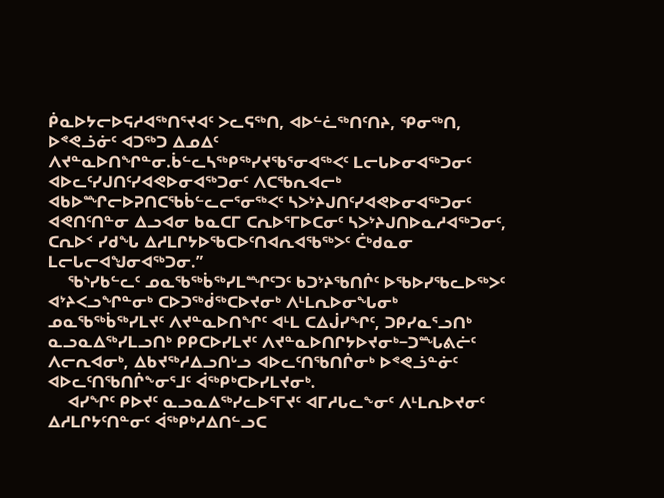ᑮᓇᐅᔭᓕᐅᕋᓱᐊᖅᑎᕐᔪᐊᑦ ᐳᓚᕋᖅᑎ, ᐊᐅᓪᓛᖅᑎᑦᑎᔨ, ᕿᓂᖅᑎ, ᐅᕝᕙᓘᓃᑦ ᐊᑐᖅᑐ ᐃᓄᐃᑦ ᐱᔪᓐᓇᐅᑎᖏᓐᓂ.ᑳᓪᓚᓴᖅᑭᖅᓯᔪᖃᕐᓂᐊᖅᐸᑦ ᒪᓕᒐᐅᓂᐊᖅᑐᓂᑦ ᐊᐅᓚᑦᓯᒍᑎᑦᓯᐊᕙᐅᓂᐊᖅᑐᓂᑦ ᐱᑕᖃᕆᐊᓕᒃ ᐊᑲᐅᙱᓕᐅᕈᑎᑕᖃᑳᓪᓚᓕᕐᓂᖅᐸᑦ ᓴᐳᔾᔨᒍᑎᑦᓯᐊᕙᐅᓂᐊᖅᑐᓂᑦ ᐊᕙᑎᑦᑎᓐᓂ ᐃᓗᐊᓂ ᑲᓇᑕᒥ ᑕᕆᐅᕐᒥᐅᑕᓂᑦ ᓴᐳᔾᔨᒍᑎᐅᓇᓱᐊᖅᑐᓂᑦ, ᑕᕆᐅᑉ ᓯᑯᖓ ᐃᓱᒪᒋᔭᐅᖃᑕᐅᑦᑎᐊᕆᐊᖃᖅᐳᑦ ᑖᒃᑯᓇᓂ ᒪᓕᒐᓕᐊᖑᓂᐊᖅᑐᓂ.”
    ᖃᔅᓯᑲᓪᓚᑦ ᓄᓇᖃᖅᑳᖅᓯᒪᙱᑦᑐᑦ ᑲᑐᔾᔨᖃᑎᒌᑦ ᐅᖃᐅᓯᖃᓚᐅᖅᐳᑦ ᐊᔾᔨᐸᓗᖏᓐᓂᒃ ᑕᐅᑐᖅᑰᖅᑕᐅᔪᓂᒃ ᐱᒻᒪᕆᐅᓂᖓᓂᒃ ᓄᓇᖃᖅᑳᖅᓯᒪᔪᑦ ᐱᔪᓐᓇᐅᑎᖏᑦ ᐊᒻᒪ ᑕᐃᒎᓯᖏᑦ, ᑐᑭᓯᓇᕐᓗᑎᒃ ᓇᓗᓇᐃᖅᓯᒪᓗᑎᒃ ᑭᑭᑕᐅᓯᒪᔪᑦ ᐱᔪᓐᓇᐅᑎᒋᔭᐅᔪᓂᒃ−ᑐᙵᕕᓖᑦ ᐱᓕᕆᐊᓂᒃ, ᐃᑲᔪᖅᓱᐃᓗᑎᒡᓗ ᐊᐅᓚᑦᑎᖃᑎᒌᓂᒃ ᐅᕝᕙᓘᓐᓃᑦ ᐊᐅᓚᑦᑎᖃᑎᒌᖕᓂᕐᒧᑦ ᐋᖅᑭᒃᑕᐅᓯᒪᔪᓂᒃ.
    ᐊᓯᖏᑦ ᑭᐅᔪᑦ ᓇᓗᓇᐃᖅᓯᓚᐅᕐᒥᔪᑦ ᐊᒥᓱᒐᓚᖕᓂᑦ ᐱᒻᒪᕆᐅᔪᓂᑦ ᐃᓱᒪᒋᔭᑦᑎᓐᓂᑦ ᐋᖅᑭᒃᓱᐃᑎᓪᓗᑕ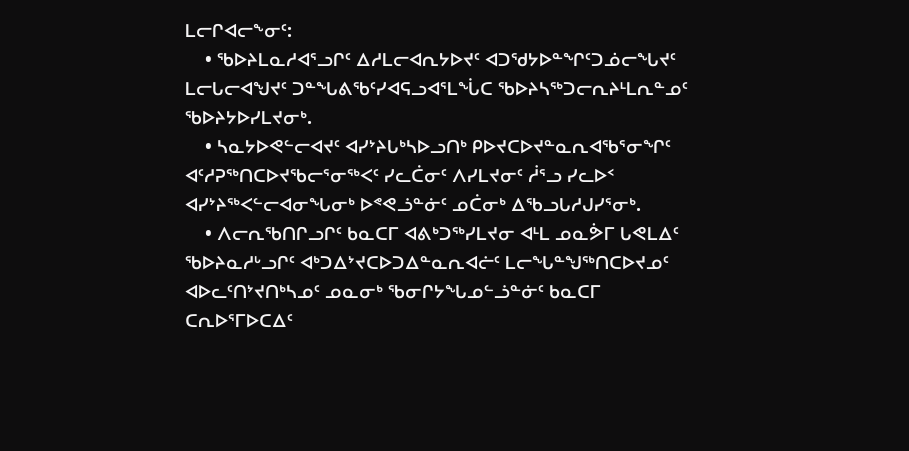ᒪᓕᒋᐊᓕᖕᓂᑦ:
    • ᖃᐅᔨᒪᓇᓱᐊᕐᓗᒋᑦ ᐃᓱᒪᓕᐊᕆᔭᐅᔪᑦ ᐊᑐᖁᔭᐅᓐᖏᑦᑐᓅᓕᖓᔪᑦ ᒪᓕᒐᓕᐊᖑᔪᑦ ᑐᓐᖓᕕᖃᑦᓯᐊᕋᓗᐊᕐᒪᖔᑕ ᖃᐅᔨᓴᖅᑐᓕᕆᔨᒻᒪᕆᓐᓄᑦ ᖃᐅᔨᔭᐅᓯᒪᔪᓂᒃ.
    • ᓴᓇᔭᐅᕙᓪᓕᐊᔪᑦ ᐊᓯᔾᔨᒐᒃᓴᐅᓗᑎᒃ ᑭᐅᔪᑕᐅᔪᓐᓇᕆᐊᖃᕐᓂᖏᑦ ᐊᑦᓱᕈᖅᑎᑕᐅᔪᖃᓕᕐᓂᖅᐸᑦ ᓯᓚᑖᓂᑦ ᐱᓯᒪᔪᓂᑦ ᓲᕐᓗ ᓯᓚᐅᑉ ᐊᓯᔾᔨᖅᐸᓪᓕᐊᓂᖓᓂᒃ ᐅᕝᕙᓘᓐᓃᑦ ᓄᑖᓂᒃ ᐃᖃᓗᒐᓱᒍᓯᕐᓂᒃ.
    • ᐱᓕᕆᖃᑎᒋᓗᒋᑦ ᑲᓇᑕᒥ ᐊᕕᒃᑐᖅᓯᒪᔪᓂ ᐊᒻᒪ ᓄᓇᕘᒥ ᒐᕙᒪᐃᑦ ᖃᐅᔨᓇᓱᒡᓗᒋᑦ ᐊᒃᑐᐃᔾᔪᑕᐅᑐᐃᓐᓇᕆᐊᓖᑦ ᒪᓕᖓᓐᖑᖅᑎᑕᐅᔪᓄᑦ ᐊᐅᓚᑦᑎᔾᔪᑎᒃᓴᓄᑦ ᓄᓇᓂᒃ ᖃᓂᒋᔭᖓᓄᓪᓘᓐᓃᑦ ᑲᓇᑕᒥ ᑕᕆᐅᕐᒥᐅᑕᐃᑦ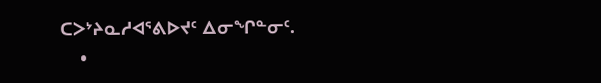ᑕᐳᔾᔨᓇᓱᐊᕐᕕᐅᔪᑦ ᐃᓂᖏᓐᓂᑦ.
    •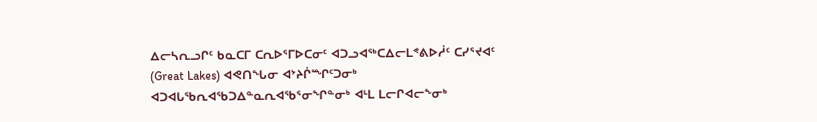ᐃᓕᓴᕆᓗᒋᑦ ᑲᓇᑕᒥ ᑕᕆᐅᕐᒥᐅᑕᓂᑦ ᐊᑐᓗᐊᖅᑕᐃᓕᒪᕝᕕᐅᓲᑦ ᑕᓯᕐᔪᐊᑦ (Great Lakes) ᐊᕙᑎᖓᓂ ᐊᔾᔨᒌᙱᑦᑐᓂᒃ ᐊᑐᐊᒐᖃᕆᐊᖃᑐᐃᓐᓇᕆᐊᖃᕐᓂᖏᓐᓂᒃ ᐊᒻᒪ ᒪᓕᒋᐊᓕᖕᓂᒃ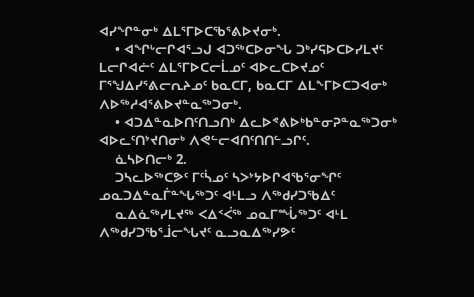ᐊᓯᖏᓐᓂᒃ ᐃᒪᕐᒥᐅᑕᖃᕐᕕᐅᔪᓂᒃ.
    • ᐊᖏᒡᓕᒋᐊᕐᓗᒍ ᐊᑐᖅᑕᐅᓂᖓ ᑐᒃᓯᕋᐅᑕᐅᓯᒪᔪᑦ ᒪᓕᒋᐊᓖᑦ ᐃᒪᕐᒥᐅᑕᓕᒫᓄᑦ ᐊᐅᓚᑕᐅᔪᓄᑦ ᒥᕐᖑᐃᓯᕐᕕᓕᕆᔨᓄᑦ ᑲᓇᑕᒥ, ᑲᓇᑕᒥ ᐃᒪᖕᒥᐅᑕᑐᐊᓂᒃ ᐱᐅᖅᓱᐊᕐᕕᐅᔪᓐᓇᖅᑐᓂᒃ.
    • ᐊᑐᐃᓐᓇᐅᑎᑦᑎᓗᑎᒃ ᐃᓚᐅᕝᕕᐅᒃᑲᓐᓂᕈᓐᓇᖅᑐᓂᒃ ᐊᐅᓚᑦᑎᔾᔪᑎᓂᒃ ᐱᕙᓪᓕᐊᑎᑦᑎᑎᓪᓗᒋᑦ.
    ᓈᓴᐅᑎᓕᒃ 2.
    ᑐᓴᓚᐅᖅᑕᕗᑦ ᒥᑦᓵᓄᑦ ᓴᐳᔾᔭᐅᒋᐊᖃᕐᓂᖏᑦ ᓄᓇᑐᐃᓐᓇᒦᓐᖓᖅᑐᑦ ᐊᒻᒪᓗ ᐱᖅᑯᓯᑐᖃᐃᑦ
    ᓇᐃᓈᖅᓯᒪᔪᖅ ᐸᐃᑉᐹᖅ ᓄᓇᒥᙶᖅᑐᑦ ᐊᒻᒪ ᐱᖅᑯᓯᑐᖃᕐᒨᓕᖓᔪᑦ ᓇᓗᓇᐃᖅᓯᕗᑦ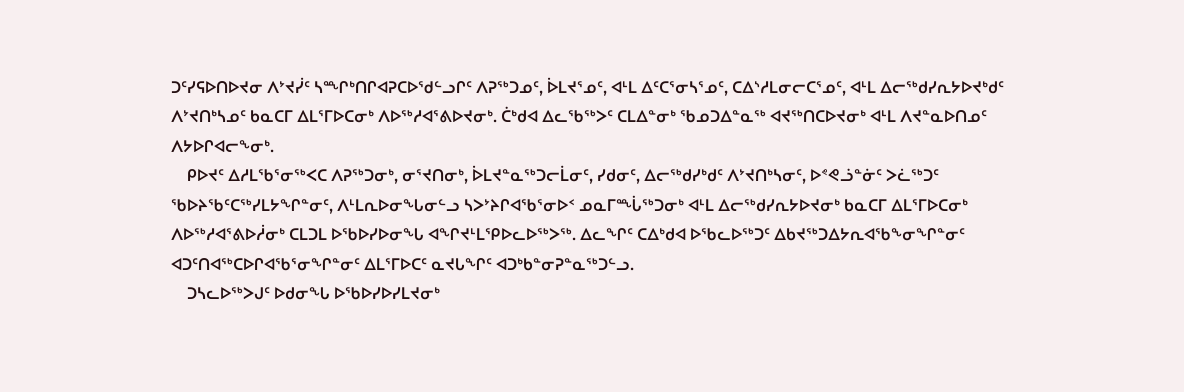ᑐᑦᓯᕋᐅᑎᐅᔪᓂ ᐱᔾᔪᓰᑦ ᓴᙱᒃᑎᒋᐊᕈᑕᐅᖁᓪᓗᒋᑦ ᐱᕈᖅᑐᓄᑦ, ᐆᒪᔪᕐᓄᑦ, ᐊᒻᒪ ᐃᑦᑕᕐᓂᓴᕐᓄᑦ, ᑕᐃᔅᓱᒪᓂᓕᑕᕐᓄᑦ, ᐊᒻᒪ ᐃᓕᖅᑯᓯᕆᔭᐅᔪᒃᑯᑦ ᐱᔾᔪᑎᒃᓴᓄᑦ ᑲᓇᑕᒥ ᐃᒪᕐᒥᐅᑕᓂᒃ ᐱᐅᖅᓱᐊᕐᕕᐅᔪᓂᒃ. ᑖᒃᑯᐊ ᐃᓚᖃᖅᐳᑦ ᑕᒪᐃᓐᓂᒃ ᖃᓄᑐᐃᓐᓇᖅ ᐊᔪᖅᑎᑕᐅᔪᓂᒃ ᐊᒻᒪ ᐱᔪᓐᓇᐅᑎᓄᑦ ᐱᔭᐅᒋᐊᓕᖕᓂᒃ.
    ᑭᐅᔪᑦ ᐃᓱᒪᖃᕐᓂᖅᐸᑕ ᐱᕈᖅᑐᓂᒃ, ᓂᕐᔪᑎᓂᒃ, ᐆᒪᔪᓐᓇᖅᑐᓕᒫᓂᑦ, ᓯᑯᓂᑦ, ᐃᓕᖅᑯᓯᒃᑯᑦ ᐱᔾᔪᑎᒃᓴᓂᑦ, ᐅᕝᕙᓘᓐᓃᑦ ᐳᓛᖅᑐᑦ ᖃᐅᔨᖃᑦᑕᖅᓯᒪᔭᖏᓐᓂᑦ, ᐱᒻᒪᕆᐅᓂᖓᓂᓪᓗ ᓴᐳᔾᔨᒋᐊᖃᕐᓂᐅᑉ ᓄᓇᒥᙶᖅᑐᓂᒃ ᐊᒻᒪ ᐃᓕᖅᑯᓯᕆᔭᐅᔪᓂᒃ ᑲᓇᑕᒥ ᐃᒪᕐᒥᐅᑕᓂᒃ ᐱᐅᖅᓱᐊᕐᕕᐅᓲᓂᒃ ᑕᒪᑐᒪ ᐅᖃᐅᓯᐅᓂᖓ ᐊᖏᔪᒻᒪᕿᐅᓚᐅᖅᐳᖅ. ᐃᓚᖏᑦ ᑕᐃᒃᑯᐊ ᐅᖃᓚᐅᖅᑐᑦ ᐃᑲᔪᖅᑐᐃᔭᕆᐊᖃᖕᓂᖏᓐᓂᑦ ᐊᑐᑦᑎᐊᖅᑕᐅᒋᐊᖃᕐᓂᖏᓐᓂᑦ ᐃᒪᕐᒥᐅᑕᑦ ᓇᔪᒐᖏᑦ ᐊᑐᒃᑲᓐᓂᕈᓐᓇᖅᑐᓪᓗ.
    ᑐᓴᓚᐅᖅᐳᒍᑦ ᐅᑯᓂᖓ ᐅᖃᐅᓯᐅᓯᒪᔪᓂᒃ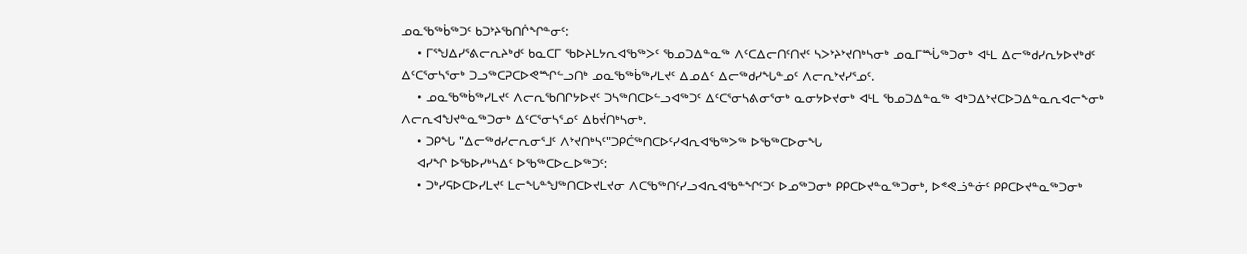ᓄᓇᖃᖅᑳᖅᑐᑦ ᑲᑐᔾᔨᖃᑎᒌᖏᓐᓂᑦ:
    • ᒥᕐᖑᐃᓯᕐᕕᓕᕆᔨᒃᑯᑦ ᑲᓇᑕᒥ ᖃᐅᔨᒪᔭᕆᐊᖃᖅᐳᑦ ᖃᓄᑐᐃᓐᓇᖅ ᐱᑦᑕᐃᓕᑎᑦᑎᔪᑦ ᓴᐳᔾᔨᔾᔪᑎᒃᓴᓂᒃ ᓄᓇᒥᙶᖅᑐᓂᒃ ᐊᒻᒪ ᐃᓕᖅᑯᓯᕆᔭᐅᔪᒃᑯᑦ ᐃᑦᑕᕐᓂᓴᕐᓂᒃ ᑐᓗᖅᑕᕈᑕᐅᕙᙱᓪᓗᑎᒃ ᓄᓇᖃᖅᑳᖅᓯᒪᔪᑦ ᐃᓄᐃᑦ ᐃᓕᖅᑯᓯᖓᓐᓄᑦ ᐱᓕᕆᔾᔪᓯᕐᓄᑦ.
    • ᓄᓇᖃᖅᑳᖅᓯᒪᔪᑦ ᐱᓕᕆᖃᑎᒋᔭᐅᔪᑦ ᑐᓴᖅᑎᑕᐅᓪᓗᐊᖅᑐᑦ ᐃᑦᑕᕐᓂᓴᕕᓂᕐᓂᒃ ᓇᓂᔭᐅᔪᓂᒃ ᐊᒻᒪ ᖃᓄᑐᐃᓐᓇᖅ ᐊᒃᑐᐃᔾᔪᑕᐅᑐᐃᓐᓇᕆᐊᓕᖕᓂᒃ ᐱᓕᕆᐊᖑᔪᓐᓇᖅᑐᓂᒃ ᐃᑦᑕᕐᓂᓴᕐᓄᑦ ᐃᑲᔫᑎᒃᓴᓂᒃ.
    • ᑐᑭᖓ "ᐃᓕᖅᑯᓯᓕᕆᓂᕐᒧᑦ ᐱᔾᔪᑎᒃᓴᑦ"ᑐᑭᑖᖅᑎᑕᐅᑦᓯᐊᕆᐊᖃᖅᐳᖅ ᐅᖃᖅᑕᐅᓂᖓ
    ᐊᓯᖏ ᐅᖃᐅᓯᒃᓴᐃᑦ ᐅᖃᖅᑕᐅᓚᐅᖅᑐᑦ:
    • ᑐᒃᓯᕋᐅᑕᐅᓯᒪᔪᑦ ᒪᓕᖓᓐᖑᖅᑎᑕᐅᔪᒪᔪᓂ ᐱᑕᖃᖅᑎᑦᓯᓗᐊᕆᐊᖃᓐᖏᑦᑐᑦ ᐅᓄᖅᑐᓂᒃ ᑭᑭᑕᐅᔪᓐᓇᖅᑐᓂᒃ, ᐅᕝᕙᓘᓐᓃᑦ ᑭᑭᑕᐅᔪᓐᓇᖅᑐᓂᒃ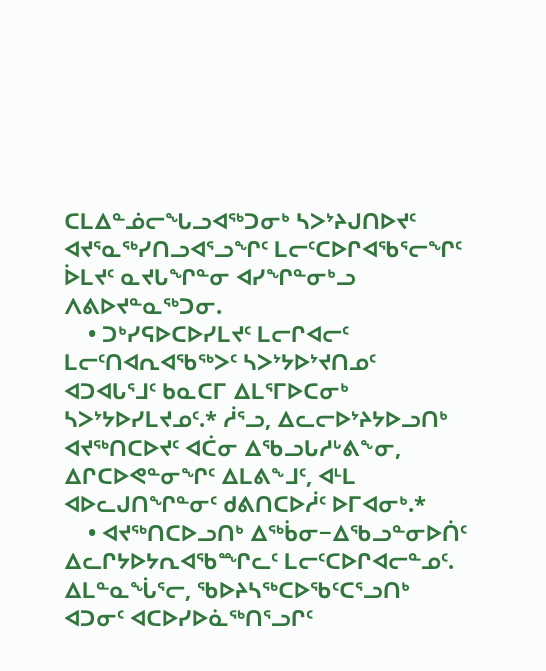ᑕᒪᐃᓐᓅᓕᖓᓗᐊᖅᑐᓂᒃ ᓴᐳᔾᔨᒍᑎᐅᔪᑦ ᐊᔪᕐᓇᖅᓯᑎᓗᐊᕐᓗᖏᑦ ᒪᓕᑦᑕᐅᒋᐊᖃᕐᓕᖏᑦ ᐆᒪᔪᑦ ᓇᔪᒐᖏᓐᓂ ᐊᓯᖏᓐᓂᒃᓗ ᐱᕕᐅᔪᓐᓇᖅᑐᓂ.
    • ᑐᒃᓯᕋᐅᑕᐅᓯᒪᔪᑦ ᒪᓕᒋᐊᓕᑦ ᒪᓕᑦᑎᐊᕆᐊᖃᖅᐳᑦ ᓴᐳᔾᔭᐅᔾᔪᑎᓄᑦ ᐊᑐᐊᒐᕐᒧᑦ ᑲᓇᑕᒥ ᐃᒪᕐᒥᐅᑕᓂᒃ ᓴᐳᔾᔭᐅᓯᒪᔪᓄᑦ.* ᓲᕐᓗ, ᐃᓚᓕᐅᔾᔨᔭᐅᓗᑎᒃ ᐊᔪᖅᑎᑕᐅᔪᑦ ᐊᑖᓂ ᐃᖃᓗᒐᓱᒡᕕᖕᓂ, ᐃᒋᑕᐅᕙᓐᓂᖏᑦ ᐃᒪᕕᖕᒧᑦ, ᐊᒻᒪ ᐊᐅᓚᒍᑎᖏᓐᓂᑦ ᑯᕕᑎᑕᐅᓲᑦ ᐅᒥᐊᓂᒃ.*
    • ᐊᔪᖅᑎᑕᐅᓗᑎᒃ ᐃᖅᑳᓂ−ᐃᖃᓗᓐᓂᐅᑏᑦ ᐃᓚᒋᔭᐅᔭᕆᐊᖃᙱᓚᑦ ᒪᓕᑦᑕᐅᒋᐊᓕᓐᓄᑦ. ᐃᒪᓐᓇᖔᕐᓕ, ᖃᐅᔨᓴᖅᑕᐅᖃᑦᑕᕐᓗᑎᒃ ᐊᑐᓂᑦ ᐊᑕᐅᓯᐅᓈᖅᑎᕐᓗᒋᑦ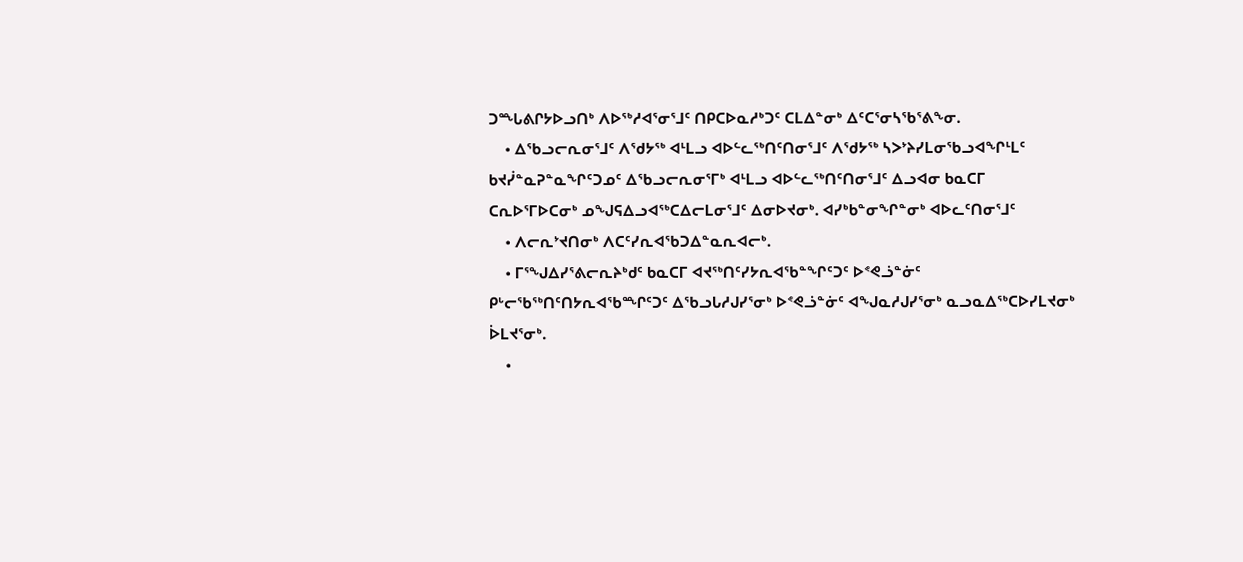ᑐᙵᕕᒋᔭᐅᓗᑎᒃ ᐱᐅᖅᓱᐊᕐᓂᕐᒧᑦ ᑎᑭᑕᐅᓇᓱᒃᑐᑦ ᑕᒪᐃᓐᓂᒃ ᐃᑦᑕᕐᓂᓴᖃᕐᕕᖕᓂ.
    • ᐃᖃᓗᓕᕆᓂᕐᒧᑦ ᐱᖁᔭᖅ ᐊᒻᒪᓗ ᐊᐅᓪᓚᖅᑎᑦᑎᓂᕐᒧᑦ ᐱᖁᔭᖅ ᓴᐳᔾᔨᓯᒪᓂᖃᓗᐊᖏᒻᒪᑦ ᑲᔪᓰᓐᓇᕈᓐᓇᖏᑦᑐᓄᑦ ᐃᖃᓗᓕᕆᓂᕐᒥᒃ ᐊᒻᒪᓗ ᐊᐅᓪᓚᖅᑎᑦᑎᓂᕐᒧᑦ ᐃᓗᐊᓂ ᑲᓇᑕᒥ ᑕᕆᐅᕐᒥᐅᑕᓂᒃ ᓄᖑᕋᐃᓗᐊᖅᑕᐃᓕᒪᓂᕐᒧᑦ ᐃᓂᐅᔪᓂᒃ. ᐊᓯᒃᑲᓐᓂᖏᓐᓂᒃ ᐊᐅᓚᑦᑎᓂᕐᒧᑦ
    • ᐱᓕᕆᔾᔪᑎᓂᒃ ᐱᑕᑦᓯᕆᐊᖃᑐᐃᓐᓇᕆᐊᓕᒃ.
    • ᒥᕐᖑᐃᓯᕐᕕᓕᕆᔨᒃᑯᑦ ᑲᓇᑕᒥ ᐊᔪᖅᑎᑦᓯᔭᕆᐊᖃᓐᖏᑦᑐᑦ ᐅᕝᕙᓘᓐᓃᑦ ᑭᒡᓕᖃᖅᑎᑦᑎᔭᕆᐊᖃᙱᑦᑐᑦ ᐃᖃᓗᒐᓱᒍᓯᕐᓂᒃ ᐅᕝᕙᓘᓐᓃᑦ ᐊᖑᓇᓱᒍᓯᕐᓂᒃ ᓇᓗᓇᐃᖅᑕᐅᓯᒪᔪᓂᒃ ᐆᒪᔪᕐᓂᒃ.
    •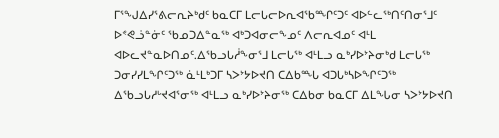ᒥᕐᖑᐃᓯᕐᕕᓕᕆᔨᒃᑯᑦ ᑲᓇᑕᒥ ᒪᓕᒐᓕᐅᕆᐊᖃᙱᑦᑐᑦ ᐊᐅᓪᓚᖅᑎᑦᑎᓂᕐᒧᑦ ᐅᕝᕙᓘᓐᓃᑦ ᖃᓄᑐᐃᓐᓇᖅ ᐊᒃᑐᐊᓂᓕᖕᓄᑦ ᐱᓕᕆᐊᓄᑦ ᐊᒻᒪ ᐊᐅᓚᔪᓐᓇᐅᑎᓄᑦ.ᐃᖃᓗᒐᓲᖕᓂᕐᒧ ᒪᓕᒐᖅ ᐊᒻᒪᓗ ᓇᒃᓯᐅᔾᔨᓂᒃᑯ ᒪᓕᒐᖅ ᑐᓂᓯᓯᒪᖏᑦᑐᖅ ᓈᒻᒪᒃᑐᒥ ᓴᐳᔾᔭᐅᔪᑎ ᑕᐃᑲᙵ ᐊᑐᒐᒃᓴᐅᖏᑦᑐᖅ ᐃᖃᓗᒐᓱᒡᔪᐊᕐᓂᖅ ᐊᒻᒪᓗ ᓇᒃᓯᐅᔾᔨᓂᖅ ᑕᐃᑲᓂ ᑲᓇᑕᒥ ᐃᒪᖓᓂ ᓴᐳᔾᔭᐅᔪᑎ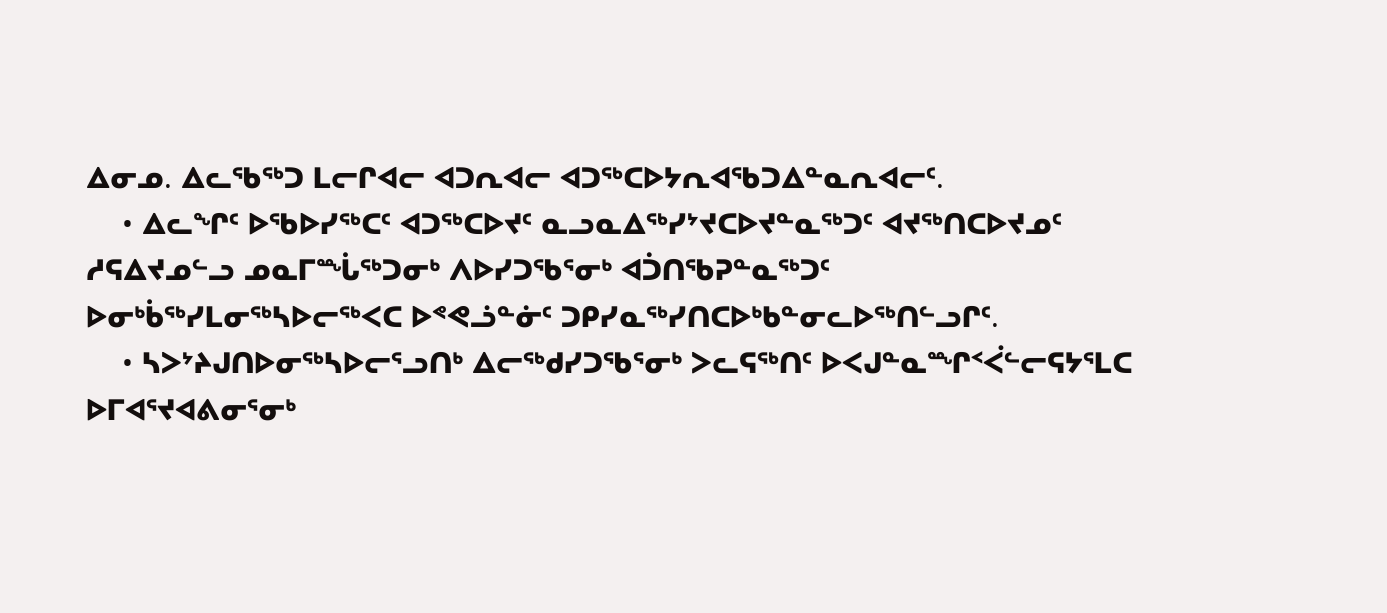ᐃᓂᓄ. ᐃᓚᖃᖅᑐ ᒪᓕᒋᐊᓕ ᐊᑐᕆᐊᓕ ᐊᑐᖅᑕᐅᔭᕆᐊᖃᑐᐃᓐᓇᕆᐊᓕᑦ.
    • ᐃᓚᖏᑦ ᐅᖃᐅᓯᖅᑕᑦ ᐊᑐᖅᑕᐅᔪᑦ ᓇᓗᓇᐃᖅᓯᔾᔪᑕᐅᔪᓐᓇᖅᑐᑦ ᐊᔪᖅᑎᑕᐅᔪᓄᑦ ᓱᕋᐃᔪᓄᓪᓗ ᓄᓇᒥᙶᖅᑐᓂᒃ ᐱᐅᓯᑐᖃᕐᓂᒃ ᐊᑑᑎᖃᕈᓐᓇᖅᑐᑦ ᐅᓂᒃᑳᖅᓯᒪᓂᖅᓴᐅᓕᖅᐸᑕ ᐅᕝᕙᓘᓐᓃᑦ ᑐᑭᓯᓇᖅᓯᑎᑕᐅᒃᑲᓐᓂᓚᐅᖅᑎᓪᓗᒋᑦ.
    • ᓴᐳᔾᔨᒍᑎᐅᓂᖅᓴᐅᓕᕐᓗᑎᒃ ᐃᓕᖅᑯᓯᑐᖃᕐᓂᒃ ᐳᓚᕋᖅᑎᑦ ᐅᐸᒍᓐᓇᙱᑉᐹᓪᓕᕋᔭᕐᒪᑕ ᐅᒥᐊᕐᔪᐊᕕᓂᕐᓂᒃ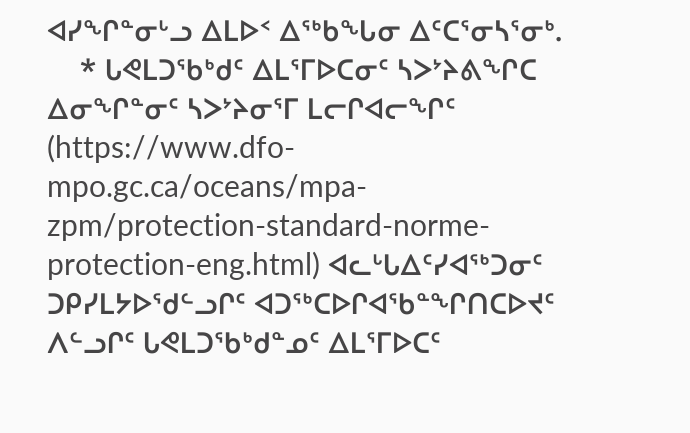ᐊᓯᖏᓐᓂᒡᓗ ᐃᒪᐅᑉ ᐃᖅᑲᖓᓂ ᐃᑦᑕᕐᓂᓴᕐᓂᒃ.
    * ᒐᕙᒪᑐᖃᒃᑯᑦ ᐃᒪᕐᒥᐅᑕᓂᑦ ᓴᐳᔾᔨᕕᖏᑕ ᐃᓂᖏᓐᓂᑦ ᓴᐳᔾᔨᓂᕐᒥ ᒪᓕᒋᐊᓕᖏᑦ (https://www.dfo-mpo.gc.ca/oceans/mpa-zpm/protection-standard-norme-protection-eng.html) ᐊᓚᒡᒐᐃᑦᓯᐊᖅᑐᓂᑦ ᑐᑭᓯᒪᔭᐅᖁᓪᓗᒋᑦ ᐊᑐᖅᑕᐅᒋᐊᖃᓐᖏᑎᑕᐅᔪᑦ ᐱᓪᓗᒋᑦ ᒐᕙᒪᑐᖃᒃᑯᓐᓄᑦ ᐃᒪᕐᒥᐅᑕᑦ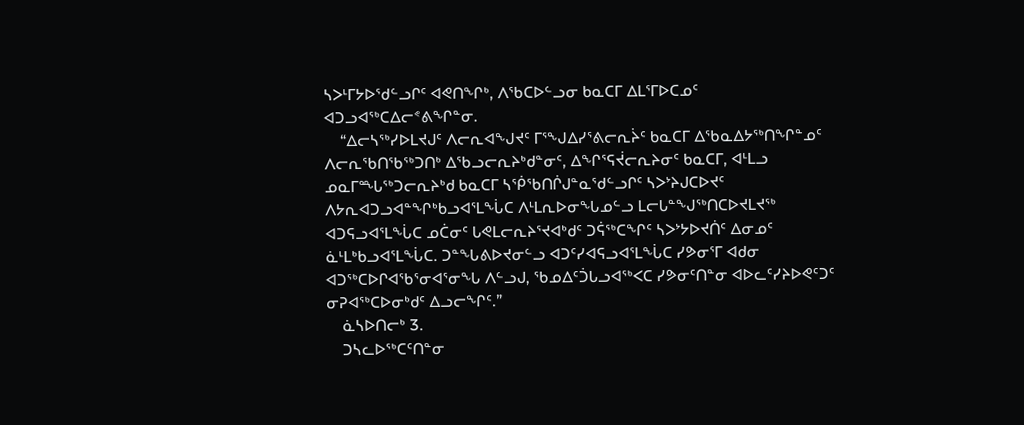ᓴᐳᒻᒥᔭᐅᖁᓪᓗᒋᑦ ᐊᕙᑎᖏᒃ, ᐱᖃᑕᐅᓪᓗᓂ ᑲᓇᑕᒥ ᐃᒪᕐᒥᐅᑕᓄᑦ ᐊᑐᓗᐊᖅᑕᐃᓕᕝᕕᖏᓐᓂ.
    “ᐃᓕᓴᖅᓯᐅᒪᔪᒍᑦ ᐱᓕᕆᐊᖑᔪᑦ ᒥᕐᖑᐃᓯᕐᕕᓕᕆᔩᑦ ᑲᓇᑕᒥ ᐃᖃᓇᐃᔭᖅᑎᖏᓐᓄᑦ ᐱᓕᕆᖃᑎᖃᖅᑐᑎᒃ ᐃᖃᓗᓕᕆᔨᒃᑯᓐᓂᑦ, ᐃᖏᕐᕋᔫᓕᕆᔨᓂᑦ ᑲᓇᑕᒥ, ᐊᒻᒪᓗ ᓄᓇᒥᙵᖅᑐᓕᕆᔨᒃᑯ ᑲᓇᑕᒥ ᓴᖀᖃᑎᒌᒍᓐᓇᖁᓪᓗᒋᑦ ᓴᐳᔾᔨᒍᑕᐅᔪᑦ ᐱᔭᕆᐊᑐᓗᐊᓐᖏᒃᑲᓗᐊᕐᒪᖔᑕ ᐱᒻᒪᕆᐅᓂᖓᓄᓪᓗ ᒪᓕᒐᓐᖑᖅᑎᑕᐅᔪᒪᔪᖅ ᐊᑐᕋᓗᐊᕐᒪᖔᑕ ᓄᑖᓂᑦ ᒐᕙᒪᓕᕆᔨᕐᔪᐊᒃᑯᑦ ᑐᕌᖅᑕᖏᑦ ᓴᐳᔾᔭᐅᔪᑏᑦ ᐃᓂᓄᑦ ᓈᒻᒪᒃᑲᓗᐊᕐᒪᖔᑕ. ᑐᓐᖓᕕᐅᔪᓂᓪᓗ ᐊᑐᑦᓯᐊᕋᓗᐊᕐᒪᖔᑕ ᓯᕗᓂᕐᒥ ᐊᑯᓂ ᐊᑐᖅᑕᐅᒋᐊᖃᕐᓂᐊᕐᓂᖓ ᐱᓪᓗᒍ, ᖃᓄᐃᑦᑑᒐᓗᐊᖅᐸᑕ ᓯᕗᓂᑦᑎᓐᓂ ᐊᐅᓚᑦᓯᔨᐅᕙᑦᑐᑦ ᓂᕈᐊᖅᑕᐅᓂᒃᑯᑦ ᐃᓗᓕᖏᑦ.”
    ᓈᓴᐅᑎᓕᒃ 3.
    ᑐᓴᓚᐅᖅᑕᑦᑎᓐᓂ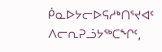ᑮᓇᐅᔭᓕᐅᕋᓱᒃᑎᕐᔪᐊᑦ ᐱᓕᕆᕈᓘᔭᖅᑕᖏᑦ,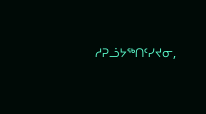ᓱᕈᓘᔭᖅᑎᑦᓯᔪᓂ,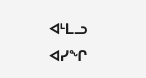ᐊᒻᒪᓗ ᐊᓯᖏ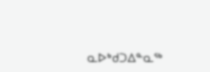ᓇᐅᒃᑯᑐᐃᓐᓇᖅ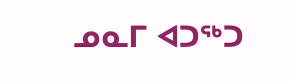ᓄᓇᒥ ᐊᑐᖅᑐ